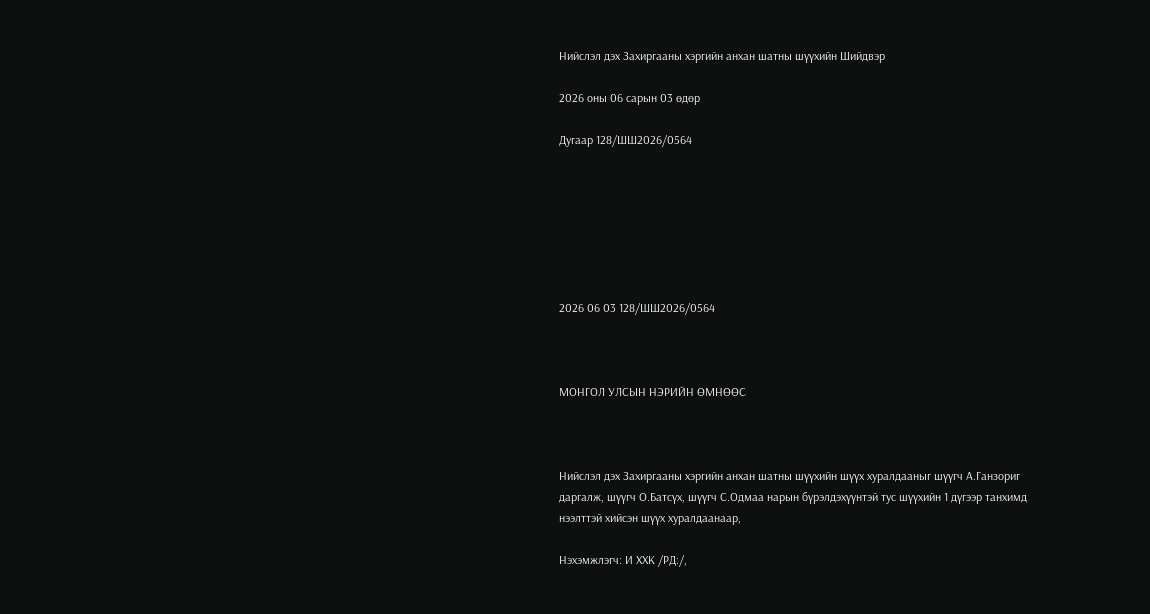Нийслэл дэх Захиргааны хэргийн анхан шатны шүүхийн Шийдвэр

2026 оны 06 сарын 03 өдөр

Дугаар 128/ШШ2026/0564







2026 06 03 128/ШШ2026/0564



МОНГОЛ УЛСЫН НЭРИЙН ӨМНӨӨС



Нийслэл дэх Захиргааны хэргийн анхан шатны шүүхийн шүүх хуралдааныг шүүгч А.Ганзориг даргалж, шүүгч О.Батсүх, шүүгч С.Одмаа нарын бүрэлдэхүүнтэй тус шүүхийн 1 дүгээр танхимд нээлттэй хийсэн шүүх хуралдаанаар,

Нэхэмжлэгч: И ХХК /РД:/,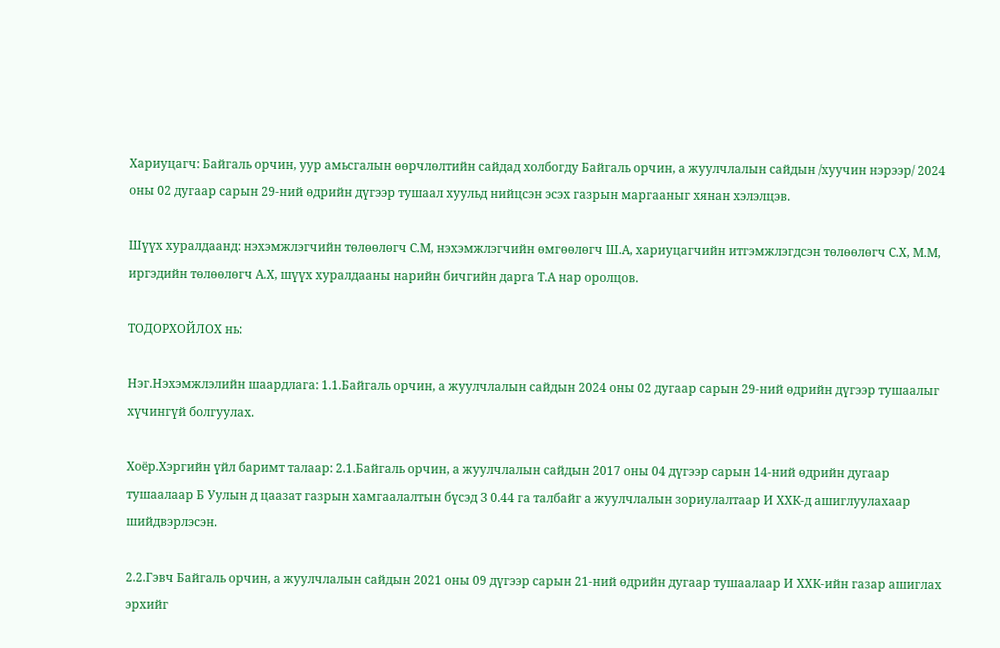Хариуцагч: Байгаль орчин, уур амьсгалын өөрчлөлтийн сайдад холбогду Байгаль орчин, а жуулчлалын сайдын /хуучин нэрээр/ 2024 оны 02 дугаар сарын 29-ний өдрийн дүгээр тушаал хуульд нийцсэн эсэх газрын маргааныг хянан хэлэлцэв.

Шүүх хуралдаанд: нэхэмжлэгчийн төлөөлөгч С.М, нэхэмжлэгчийн өмгөөлөгч Ш.А, хариуцагчийн итгэмжлэгдсэн төлөөлөгч С.Х, М.М, иргэдийн төлөөлөгч А.Х, шүүх хуралдааны нарийн бичгийн дарга Т.А нар оролцов.

ТОДОРХОЙЛОХ нь:

Нэг.Нэхэмжлэлийн шаардлага: 1.1.Байгаль орчин, а жуулчлалын сайдын 2024 оны 02 дугаар сарын 29-ний өдрийн дүгээр тушаалыг хүчингүй болгуулах.

Хоёр.Хэргийн үйл баримт талаар: 2.1.Байгаль орчин, а жуулчлалын сайдын 2017 оны 04 дүгээр сарын 14-ний өдрийн дугаар тушаалаар Б Уулын д цаазат газрын хамгаалалтын бүсэд З 0.44 га талбайг а жуулчлалын зориулалтаар И ХХК-д ашиглуулахаар шийдвэрлэсэн.

2.2.Гэвч Байгаль орчин, а жуулчлалын сайдын 2021 оны 09 дүгээр сарын 21-ний өдрийн дугаар тушаалаар И ХХК-ийн газар ашиглах эрхийг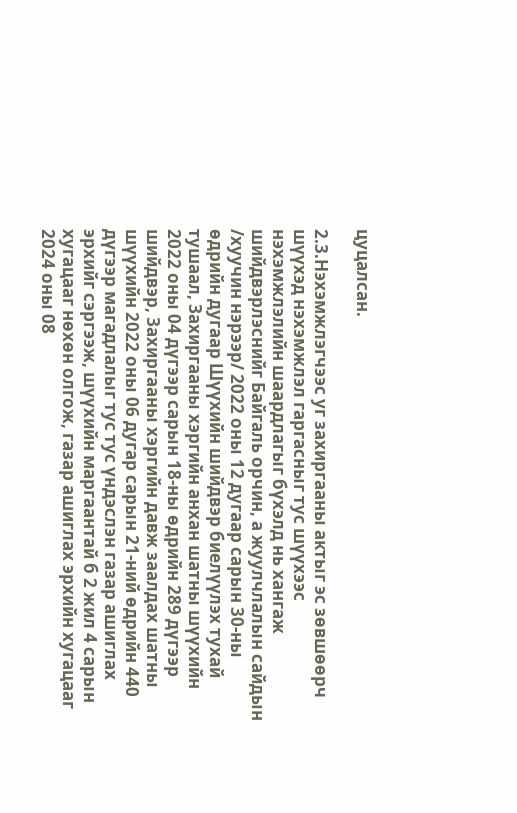цуцалсан.

2.3.Нэхэмжлэгчээс уг захиргааны актыг эс зөвшөөрч шүүхэд нэхэмжлэл гаргасныг тус шүүхээс нэхэмжлэлийн шаардлагыг бүхэлд нь хангаж шийдвэрлэснийг Байгаль орчин, а жуулчлалын сайдын /хуучин нэрээр/ 2022 оны 12 дугаар сарын 30-ны өдрийн дугаар Шүүхийн шийдвэр биелүүлэх тухай тушаал, Захиргааны хэргийн анхан шатны шүүхийн 2022 оны 04 дүгээр сарын 18-ны өдрийн 289 дүгээр шийдвэр, Захиргааны хэргийн давж заалдах шатны шүүхийн 2022 оны 06 дугар сарын 21-ний өдрийн 440 дүгээр магадлалыг тус тус үндэслэн газар ашиглах эрхийг сэргээж, шүүхийн маргаантай б 2 жил 4 сарын хугацааг нөхөн олгож, газар ашиглах эрхийн хугацааг 2024 оны 08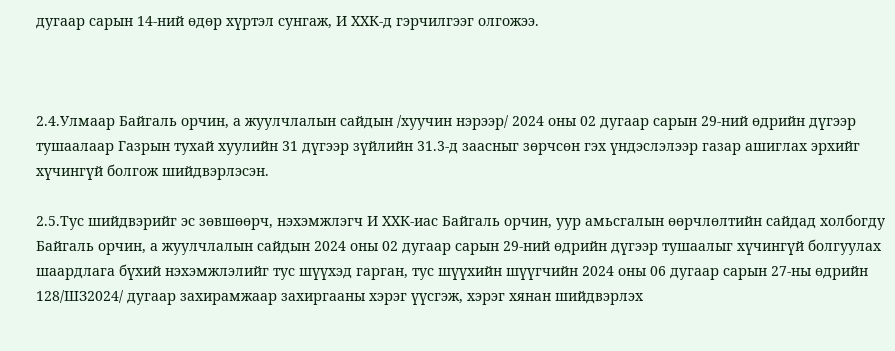дугаар сарын 14-ний өдөр хүртэл сунгаж, И ХХК-д гэрчилгээг олгожээ.



2.4.Улмаар Байгаль орчин, а жуулчлалын сайдын /хуучин нэрээр/ 2024 оны 02 дугаар сарын 29-ний өдрийн дүгээр тушаалаар Газрын тухай хуулийн 31 дүгээр зүйлийн 31.3-д заасныг зөрчсөн гэх үндэслэлээр газар ашиглах эрхийг хүчингүй болгож шийдвэрлэсэн.

2.5.Тус шийдвэрийг эс зөвшөөрч, нэхэмжлэгч И ХХК-иас Байгаль орчин, уур амьсгалын өөрчлөлтийн сайдад холбогду Байгаль орчин, а жуулчлалын сайдын 2024 оны 02 дугаар сарын 29-ний өдрийн дүгээр тушаалыг хүчингүй болгуулах шаардлага бүхий нэхэмжлэлийг тус шүүхэд гарган, тус шүүхийн шүүгчийн 2024 оны 06 дугаар сарын 27-ны өдрийн 128/ШЗ2024/ дугаар захирамжаар захиргааны хэрэг үүсгэж, хэрэг хянан шийдвэрлэх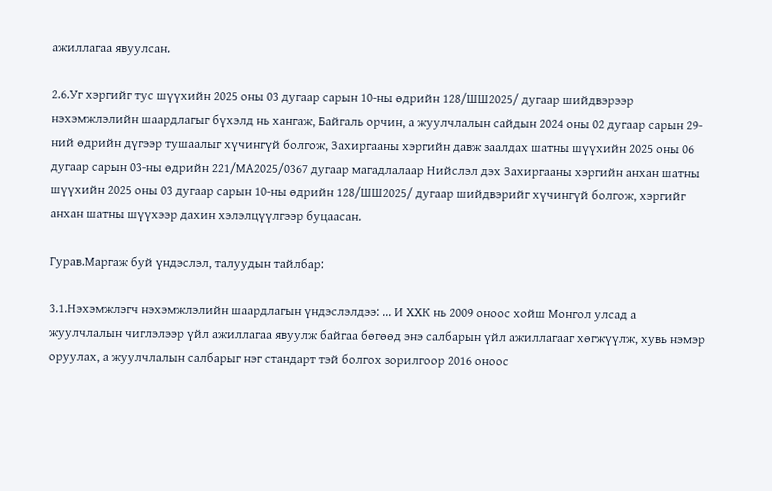ажиллагаа явуулсан.

2.6.Уг хэргийг тус шүүхийн 2025 оны 03 дугаар сарын 10-ны өдрийн 128/ШШ2025/ дугаар шийдвэрээр нэхэмжлэлийн шаардлагыг бүхэлд нь хангаж, Байгаль орчин, а жуулчлалын сайдын 2024 оны 02 дугаар сарын 29-ний өдрийн дүгээр тушаалыг хүчингүй болгож, Захиргааны хэргийн давж заалдах шатны шүүхийн 2025 оны 06 дугаар сарын 03-ны өдрийн 221/МА2025/0367 дугаар магадлалаар Нийслэл дэх Захиргааны хэргийн анхан шатны шүүхийн 2025 оны 03 дугаар сарын 10-ны өдрийн 128/ШШ2025/ дугаар шийдвэрийг хүчингүй болгож, хэргийг анхан шатны шүүхээр дахин хэлэлцүүлгээр буцаасан.

Гурав.Маргаж буй үндэслэл, талуудын тайлбар:

3.1.Нэхэмжлэгч нэхэмжлэлийн шаардлагын үндэслэлдээ: ... И ХХК нь 2009 оноос хойш Монгол улсад а жуулчлалын чиглэлээр үйл ажиллагаа явуулж байгаа бөгөөд энэ салбарын үйл ажиллагааг хөгжүүлж, хувь нэмэр оруулах, а жуулчлалын салбарыг нэг стандарт тэй болгох зорилгоор 2016 оноос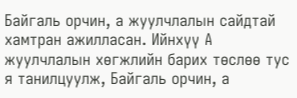Байгаль орчин, а жуулчлалын сайдтай хамтран ажилласан. Ийнхүү А жуулчлалын хөгжлийн барих төслөө тус я танилцуулж, Байгаль орчин, а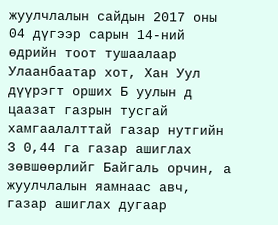жуулчлалын сайдын 2017 оны 04 дүгээр сарын 14-ний өдрийн тоот тушаалаар Улаанбаатар хот, Хан Уул дүүрэгт орших Б уулын д цаазат газрын тусгай хамгаалалттай газар нутгийн З 0,44 га газар ашиглах зөвшөөрлийг Байгаль орчин, а жуулчлалын яамнаас авч, газар ашиглах дугаар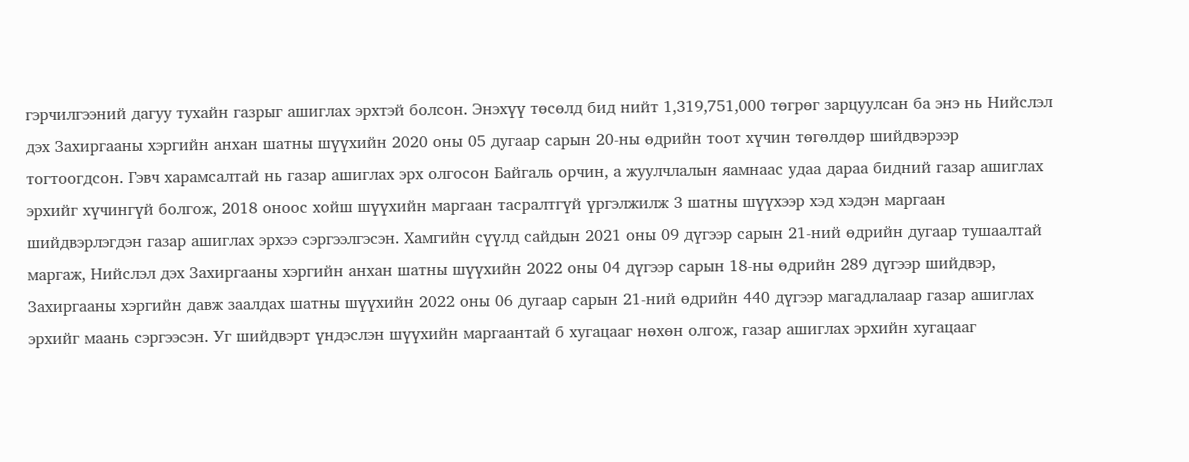гэрчилгээний дагуу тухайн газрыг ашиглах эрхтэй болсон. Энэхүү төсөлд бид нийт 1,319,751,000 төгрөг зарцуулсан ба энэ нь Нийслэл дэх Захиргааны хэргийн анхан шатны шүүхийн 2020 оны 05 дугаар сарын 20-ны өдрийн тоот хүчин төгөлдөр шийдвэрээр тогтоогдсон. Гэвч харамсалтай нь газар ашиглах эрх олгосон Байгаль орчин, а жуулчлалын яамнаас удаа дараа бидний газар ашиглах эрхийг хүчингүй болгож, 2018 оноос хойш шүүхийн маргаан тасралтгүй үргэлжилж 3 шатны шүүхээр хэд хэдэн маргаан шийдвэрлэгдэн газар ашиглах эрхээ сэргээлгэсэн. Хамгийн сүүлд сайдын 2021 оны 09 дүгээр сарын 21-ний өдрийн дугаар тушаалтай маргаж, Нийслэл дэх Захиргааны хэргийн анхан шатны шүүхийн 2022 оны 04 дүгээр сарын 18-ны өдрийн 289 дүгээр шийдвэр, Захиргааны хэргийн давж заалдах шатны шүүхийн 2022 оны 06 дугаар сарын 21-ний өдрийн 440 дүгээр магадлалаар газар ашиглах эрхийг маань сэргээсэн. Уг шийдвэрт үндэслэн шүүхийн маргаантай б хугацааг нөхөн олгож, газар ашиглах эрхийн хугацааг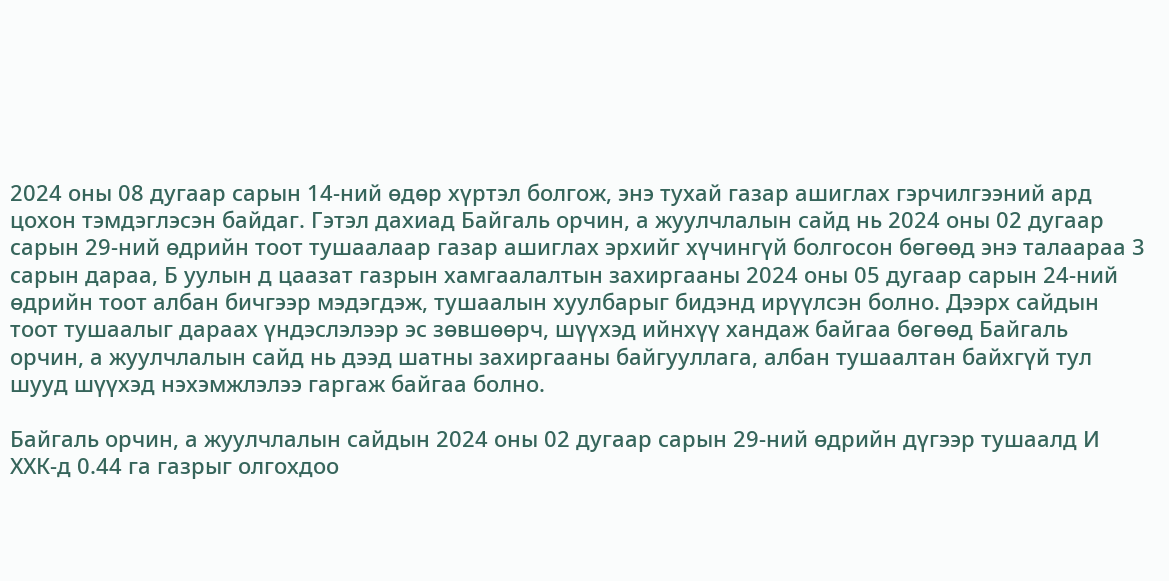2024 оны 08 дугаар сарын 14-ний өдөр хүртэл болгож, энэ тухай газар ашиглах гэрчилгээний ард цохон тэмдэглэсэн байдаг. Гэтэл дахиад Байгаль орчин, а жуулчлалын сайд нь 2024 оны 02 дугаар сарын 29-ний өдрийн тоот тушаалаар газар ашиглах эрхийг хүчингүй болгосон бөгөөд энэ талаараа 3 сарын дараа, Б уулын д цаазат газрын хамгаалалтын захиргааны 2024 оны 05 дугаар сарын 24-ний өдрийн тоот албан бичгээр мэдэгдэж, тушаалын хуулбарыг бидэнд ирүүлсэн болно. Дээрх сайдын тоот тушаалыг дараах үндэслэлээр эс зөвшөөрч, шүүхэд ийнхүү хандаж байгаа бөгөөд Байгаль орчин, а жуулчлалын сайд нь дээд шатны захиргааны байгууллага, албан тушаалтан байхгүй тул шууд шүүхэд нэхэмжлэлээ гаргаж байгаа болно.

Байгаль орчин, а жуулчлалын сайдын 2024 оны 02 дугаар сарын 29-ний өдрийн дүгээр тушаалд И ХХК-д 0.44 га газрыг олгохдоо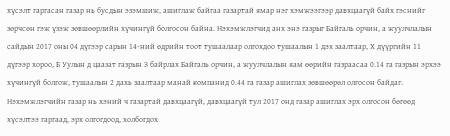хүсэлт гаргасан газар нь бусдын эзэмшиж, ашиглаж байгаа газартай ямар нэг хэмжээгээр давхцаагүй байх гэснийг зөрчсөн гэж үзэж зөвшөөрлийн хүчингүй болгосон байна. Нэхэмжлэгчид анх энэ газрыг Байгаль орчин, а жуулчлалын сайдын 2017 оны 04 дүгээр сарын 14-ний өдрийн тоот тушаалаар олгохдоо тушаалын 1 дэх заалтаар, Х дүүргийн 11 дүгээр хороо, Б Уулын д цаазат газрын З байрлах Байгаль орчин, а жуулчлалын яам өөрийн газраасаа 0.14 га газрын эрхээ хүчингүй болгож, тушаалын 2 дахь заалтаар манай компанид 0.44 га газар ашиглах зөвшөөрөл олгосон байдаг. Нэхэмжлэгчийн газар нь хэний ч газартай давхцаагүй, давхцаагүй тул 2017 онд газар ашиглах эрх олгосон бөгөөд хүсэлтээ гаргаад, эрх олгогдоод, холбогдох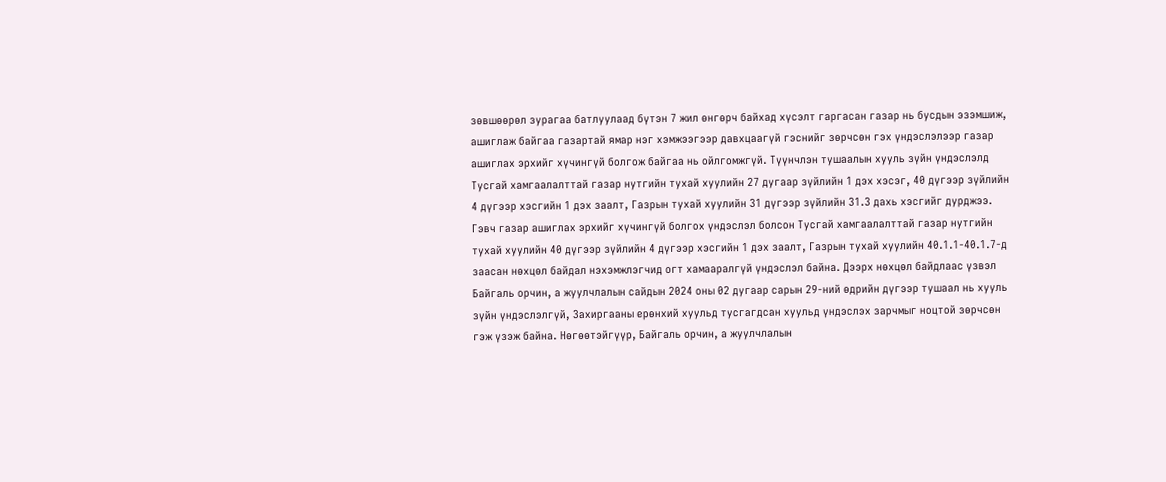зөвшөөрөл зурагаа батлуулаад бүтэн 7 жил өнгөрч байхад хүсэлт гаргасан газар нь бусдын эзэмшиж, ашиглаж байгаа газартай ямар нэг хэмжээгээр давхцаагүй гэснийг зөрчсөн гэх үндэслэлээр газар ашиглах эрхийг хүчингүй болгож байгаа нь ойлгомжгүй. Түүнчлэн тушаалын хууль зүйн үндэслэлд Тусгай хамгаалалттай газар нутгийн тухай хуулийн 27 дугаар зүйлийн 1 дэх хэсэг, 40 дүгээр зүйлийн 4 дүгээр хэсгийн 1 дэх заалт, Газрын тухай хуулийн 31 дүгээр зүйлийн 31.3 дахь хэсгийг дурджээ. Гэвч газар ашиглах эрхийг хүчингүй болгох үндэслэл болсон Тусгай хамгаалалттай газар нутгийн тухай хуулийн 40 дүгээр зүйлийн 4 дүгээр хэсгийн 1 дэх заалт, Газрын тухай хуулийн 40.1.1-40.1.7-д заасан нөхцөл байдал нэхэмжлэгчид огт хамааралгүй үндэслэл байна. Дээрх нөхцөл байдлаас үзвэл Байгаль орчин, а жуулчлалын сайдын 2024 оны 02 дугаар сарын 29-ний өдрийн дүгээр тушаал нь хууль зүйн үндэслэлгүй, Захиргааны ерөнхий хуульд тусгагдсан хуульд үндэслэх зарчмыг ноцтой зөрчсөн гэж үзэж байна. Нөгөөтэйгүүр, Байгаль орчин, а жуулчлалын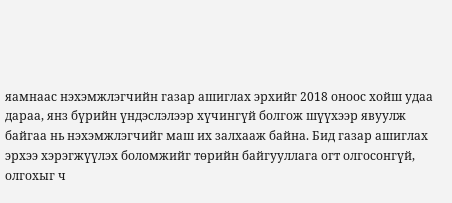яамнаас нэхэмжлэгчийн газар ашиглах эрхийг 2018 оноос хойш удаа дараа, янз бүрийн үндэслэлээр хүчингүй болгож шүүхээр явуулж байгаа нь нэхэмжлэгчийг маш их залхааж байна. Бид газар ашиглах эрхээ хэрэгжүүлэх боломжийг төрийн байгууллага огт олгосонгүй, олгохыг ч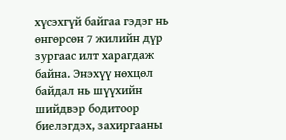хүсэхгүй байгаа гэдэг нь өнгөрсөн 7 жилийн дүр зургаас илт харагдаж байна. Энэхүү нөхцөл байдал нь шүүхийн шийдвэр бодитоор биелэгдэх, захиргааны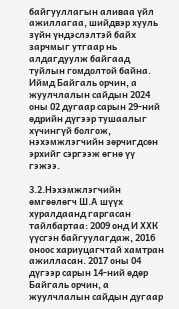байгууллагын аливаа үйл ажиллагаа, шийдвэр хууль зүйн үндэслэлтэй байх зарчмыг утгаар нь алдагдуулж байгаад туйлын гомдолтой байна. Иймд Байгаль орчин, а жуулчлалын сайдын 2024 оны 02 дугаар сарын 29-ний өдрийн дүгээр тушаалыг хүчингүй болгож, нэхэмжлэгчийн зөрчигдсөн эрхийг сэргээж өгнө үү гэжээ.

3.2.Нэхэмжлэгчийн өмгөөлөгч Ш.А шүүх хуралдаанд гаргасан тайлбартаа: 2009 онд И ХХК үүсгэн байгуулагдаж, 2016 оноос хариуцагчтай хамтран ажилласан. 2017 оны 04 дүгээр сарын 14-ний өдөр Байгаль орчин, а жуулчлалын сайдын дугаар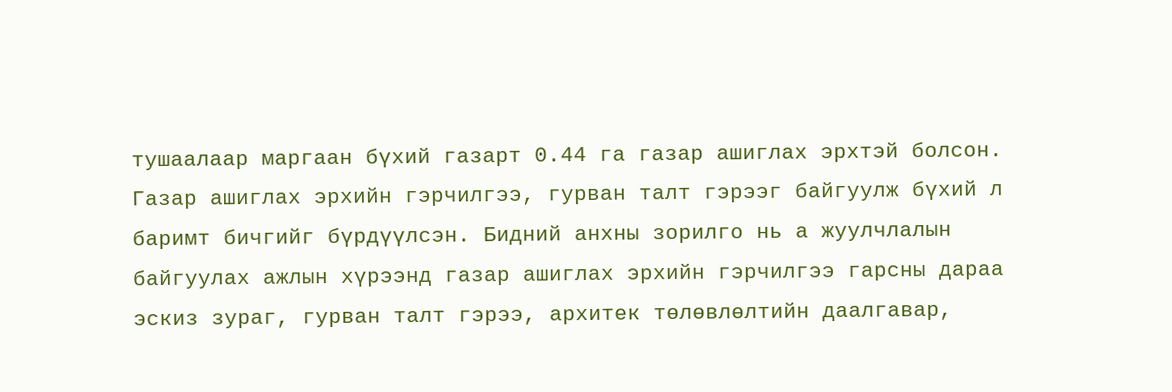тушаалаар маргаан бүхий газарт 0.44 га газар ашиглах эрхтэй болсон. Газар ашиглах эрхийн гэрчилгээ, гурван талт гэрээг байгуулж бүхий л баримт бичгийг бүрдүүлсэн. Бидний анхны зорилго нь а жуулчлалын байгуулах ажлын хүрээнд газар ашиглах эрхийн гэрчилгээ гарсны дараа эскиз зураг, гурван талт гэрээ, архитек төлөвлөлтийн даалгавар,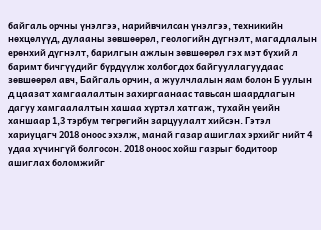байгаль орчны үнэлгээ, нарийвчилсан үнэлгээ, техникийн нөхцөлүүд, дулааны зөвшөөрөл, геологийн дүгнэлт, магадлалын ерөнхий дүгнэлт, барилгын ажлын зөвшөөрөл гэх мэт бүхий л баримт бичгүүдийг бүрдүүлж холбогдох байгууллагуудаас зөвшөөрөл авч, Байгаль орчин, а жуулчлалын яам болон Б уулын д цаазат хамгаалалтын захиргаанаас тавьсан шаардлагын дагуу хамгаалалтын хашаа хүртэл хатгаж, тухайн үеийн ханшаар 1,3 тэрбум төгрөгийн зарцуулалт хийсэн. Гэтэл хариуцагч 2018 оноос эхэлж, манай газар ашиглах эрхийг нийт 4 удаа хүчингүй болгосон. 2018 оноос хойш газрыг бодитоор ашиглах боломжийг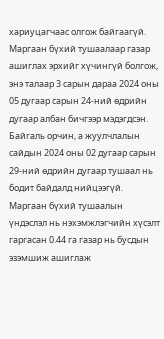хариуцагчаас олгож байгаагүй. Маргаан бүхий тушаалаар газар ашиглах эрхийг хүчингүй болгож, энэ талаар 3 сарын дараа 2024 оны 05 дугаар сарын 24-ний өдрийн дугаар албан бичгээр мэдэгдсэн. Байгаль орчин, а жуулчлалын сайдын 2024 оны 02 дугаар сарын 29-ний өдрийн дугаар тушаал нь бодит байдалд нийцээгүй. Маргаан бүхий тушаалын үндэслэл нь нэхэмжлэгчийн хүсэлт гаргасан 0.44 га газар нь бусдын эзэмшиж ашиглаж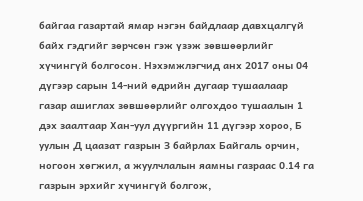байгаа газартай ямар нэгэн байдлаар давхцалгүй байх гэдгийг зөрчсөн гэж үзэж зөвшөөрлийг хүчингүй болгосон. Нэхэмжлэгчид анх 2017 оны 04 дүгээр сарын 14-ний өдрийн дугаар тушаалаар газар ашиглах зөвшөөрлийг олгохдоо тушаалын 1 дэх заалтаар Хан-уул дүүргийн 11 дүгээр хороо, Б уулын Д цаазат газрын З байрлах Байгаль орчин, ногоон хөгжил, а жуулчлалын яамны газраас 0.14 га газрын эрхийг хүчингүй болгож,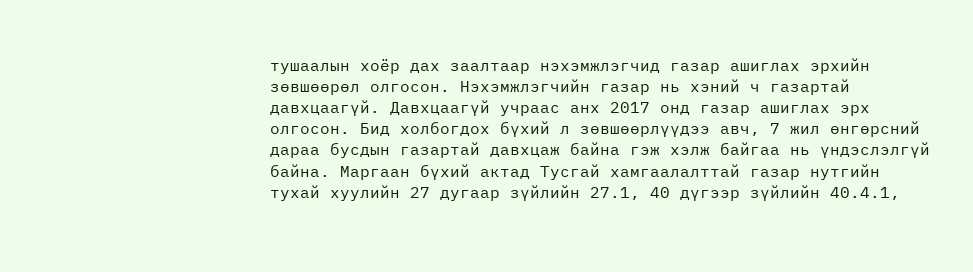тушаалын хоёр дах заалтаар нэхэмжлэгчид газар ашиглах эрхийн зөвшөөрөл олгосон. Нэхэмжлэгчийн газар нь хэний ч газартай давхцаагүй. Давхцаагүй учраас анх 2017 онд газар ашиглах эрх олгосон. Бид холбогдох бүхий л зөвшөөрлүүдээ авч, 7 жил өнгөрсний дараа бусдын газартай давхцаж байна гэж хэлж байгаа нь үндэслэлгүй байна. Маргаан бүхий актад Тусгай хамгаалалттай газар нутгийн тухай хуулийн 27 дугаар зүйлийн 27.1, 40 дүгээр зүйлийн 40.4.1,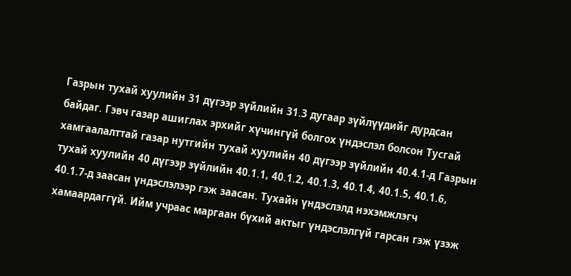Газрын тухай хуулийн 31 дүгээр зүйлийн 31.3 дугаар зүйлүүдийг дурдсан байдаг. Гэвч газар ашиглах эрхийг хүчингүй болгох үндэслэл болсон Тусгай хамгаалалттай газар нутгийн тухай хуулийн 40 дүгээр зүйлийн 40.4.1-д Газрын тухай хуулийн 40 дүгээр зүйлийн 40.1.1, 40.1.2, 40.1.3, 40.1.4, 40.1.5, 40.1.6, 40.1.7-д заасан үндэслэлээр гэж заасан. Тухайн үндэслэлд нэхэмжлэгч хамаардаггүй. Ийм учраас маргаан бүхий актыг үндэслэлгүй гарсан гэж үзэж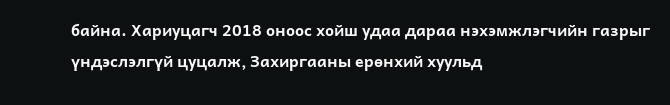байна. Хариуцагч 2018 оноос хойш удаа дараа нэхэмжлэгчийн газрыг үндэслэлгүй цуцалж, Захиргааны ерөнхий хуульд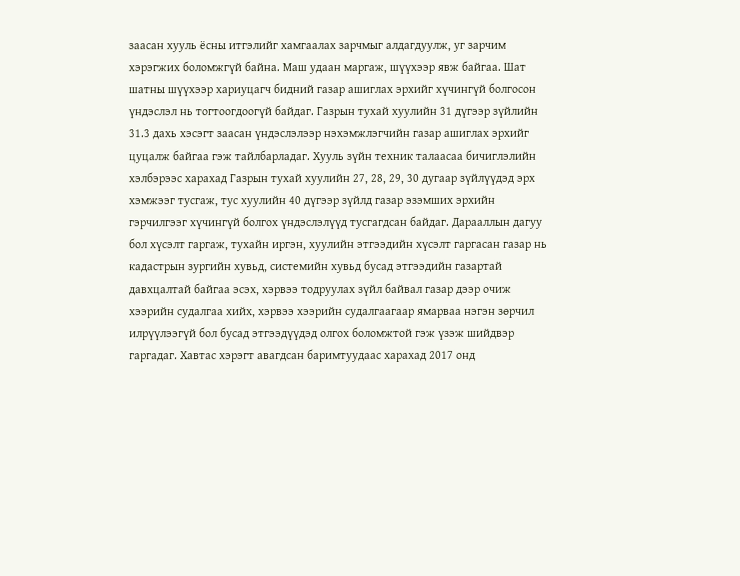заасан хууль ёсны итгэлийг хамгаалах зарчмыг алдагдуулж, уг зарчим хэрэгжих боломжгүй байна. Маш удаан маргаж, шүүхээр явж байгаа. Шат шатны шүүхээр хариуцагч бидний газар ашиглах эрхийг хүчингүй болгосон үндэслэл нь тогтоогдоогүй байдаг. Газрын тухай хуулийн 31 дүгээр зүйлийн 31.3 дахь хэсэгт заасан үндэслэлээр нэхэмжлэгчийн газар ашиглах эрхийг цуцалж байгаа гэж тайлбарладаг. Хууль зүйн техник талаасаа бичиглэлийн хэлбэрээс харахад Газрын тухай хуулийн 27, 28, 29, 30 дугаар зүйлүүдэд эрх хэмжээг тусгаж, тус хуулийн 40 дүгээр зүйлд газар эзэмших эрхийн гэрчилгээг хүчингүй болгох үндэслэлүүд тусгагдсан байдаг. Дарааллын дагуу бол хүсэлт гаргаж, тухайн иргэн, хуулийн этгээдийн хүсэлт гаргасан газар нь кадастрын зургийн хувьд, системийн хувьд бусад этгээдийн газартай давхцалтай байгаа эсэх, хэрвээ тодруулах зүйл байвал газар дээр очиж хээрийн судалгаа хийх, хэрвээ хээрийн судалгаагаар ямарваа нэгэн зөрчил илрүүлээгүй бол бусад этгээдүүдэд олгох боломжтой гэж үзэж шийдвэр гаргадаг. Хавтас хэрэгт авагдсан баримтуудаас харахад 2017 онд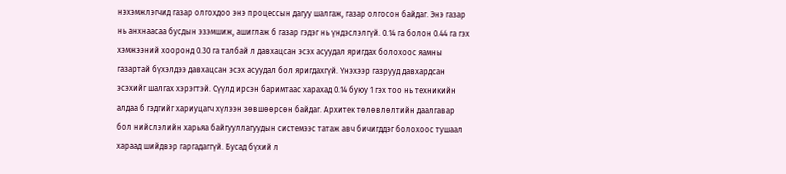нэхэмжлэгчид газар олгохдоо энэ процессын дагуу шалгаж, газар олгосон байдаг. Энэ газар нь анхнаасаа бусдын эзэмшиж, ашиглаж б газар гэдэг нь үндэслэлгүй. 0.14 га болон 0.44 га гэх хэмжээний хооронд 0.30 га талбай л давхацсан эсэх асуудал яригдах болохоос яамны газартай бүхэлдээ давхацсан эсэх асуудал бол яригдахгүй. Үнэхээр газрууд давхардсан эсэхийг шалгах хэрэгтэй. Сүүлд ирсэн баримтаас харахад 0.14 буюу 1 гэх тоо нь техникийн алдаа б гэдгийг хариуцагч хүлээн зөвшөөрсөн байдаг. Архитек төлөвлөлтийн даалгавар бол нийслэлийн харьяа байгууллагуудын системээс татаж авч бичигддэг болохоос тушаал хараад шийдвэр гаргадаггүй. Бусад бүхий л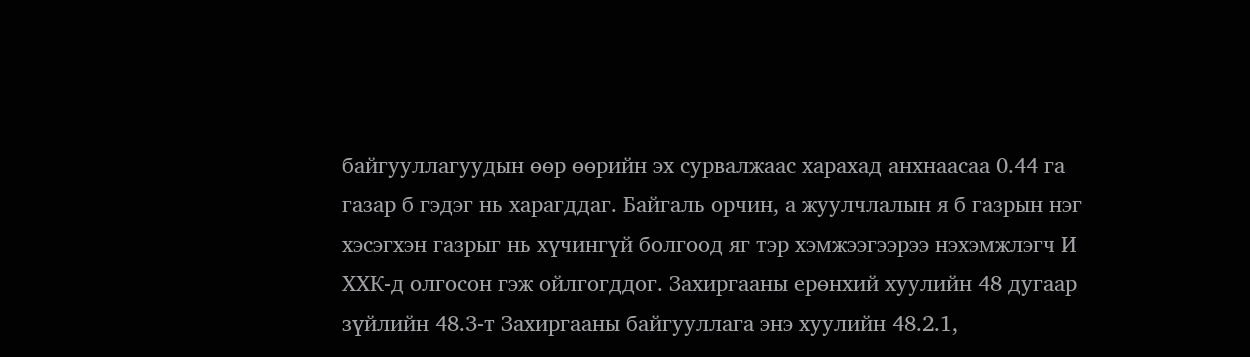байгууллагуудын өөр өөрийн эх сурвалжаас харахад анхнаасаа 0.44 га газар б гэдэг нь харагддаг. Байгаль орчин, а жуулчлалын я б газрын нэг хэсэгхэн газрыг нь хүчингүй болгоод яг тэр хэмжээгээрээ нэхэмжлэгч И ХХК-д олгосон гэж ойлгогддог. Захиргааны ерөнхий хуулийн 48 дугаар зүйлийн 48.3-т Захиргааны байгууллага энэ хуулийн 48.2.1,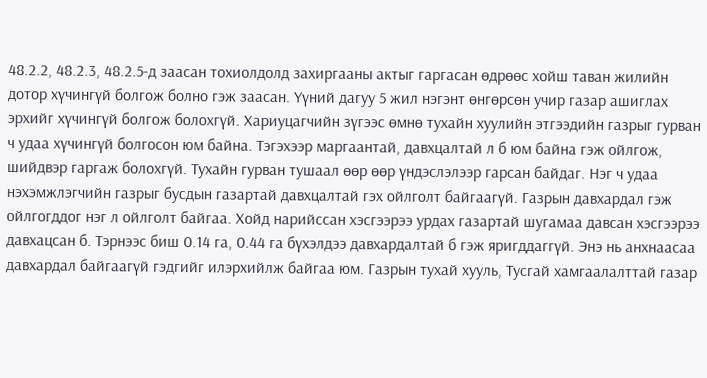48.2.2, 48.2.3, 48.2.5-д заасан тохиолдолд захиргааны актыг гаргасан өдрөөс хойш таван жилийн дотор хүчингүй болгож болно гэж заасан. Үүний дагуу 5 жил нэгэнт өнгөрсөн учир газар ашиглах эрхийг хүчингүй болгож болохгүй. Хариуцагчийн зүгээс өмнө тухайн хуулийн этгээдийн газрыг гурван ч удаа хүчингүй болгосон юм байна. Тэгэхээр маргаантай, давхцалтай л б юм байна гэж ойлгож, шийдвэр гаргаж болохгүй. Тухайн гурван тушаал өөр өөр үндэслэлээр гарсан байдаг. Нэг ч удаа нэхэмжлэгчийн газрыг бусдын газартай давхцалтай гэх ойлголт байгаагүй. Газрын давхардал гэж ойлгогддог нэг л ойлголт байгаа. Хойд нарийссан хэсгээрээ урдах газартай шугамаа давсан хэсгээрээ давхацсан б. Тэрнээс биш 0.14 га, 0.44 га бүхэлдээ давхардалтай б гэж яригддаггүй. Энэ нь анхнаасаа давхардал байгаагүй гэдгийг илэрхийлж байгаа юм. Газрын тухай хууль, Тусгай хамгаалалттай газар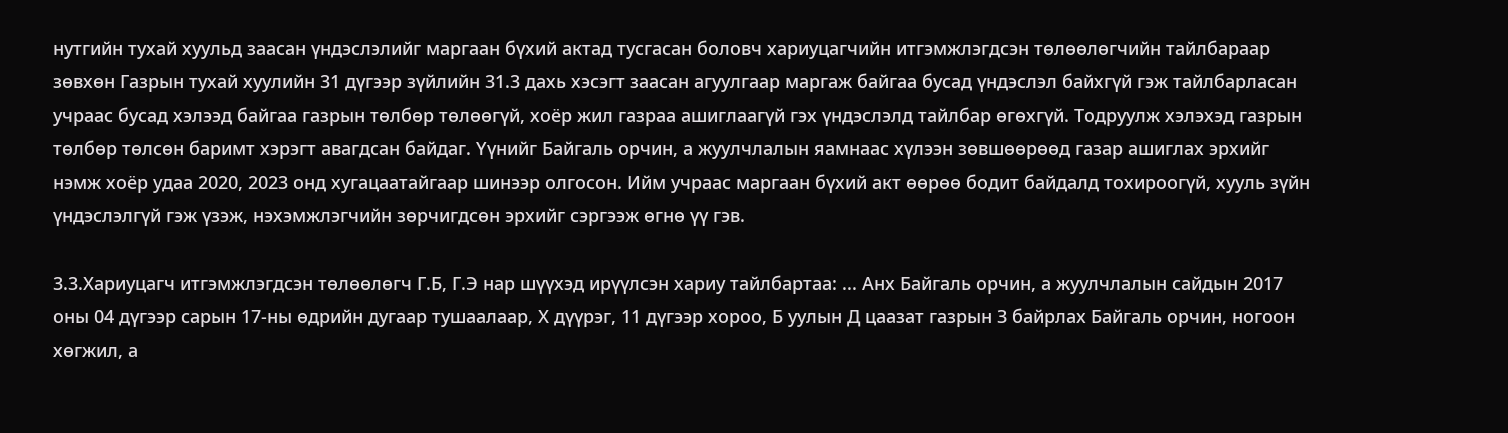нутгийн тухай хуульд заасан үндэслэлийг маргаан бүхий актад тусгасан боловч хариуцагчийн итгэмжлэгдсэн төлөөлөгчийн тайлбараар зөвхөн Газрын тухай хуулийн 31 дүгээр зүйлийн 31.3 дахь хэсэгт заасан агуулгаар маргаж байгаа бусад үндэслэл байхгүй гэж тайлбарласан учраас бусад хэлээд байгаа газрын төлбөр төлөөгүй, хоёр жил газраа ашиглаагүй гэх үндэслэлд тайлбар өгөхгүй. Тодруулж хэлэхэд газрын төлбөр төлсөн баримт хэрэгт авагдсан байдаг. Үүнийг Байгаль орчин, а жуулчлалын яамнаас хүлээн зөвшөөрөөд газар ашиглах эрхийг нэмж хоёр удаа 2020, 2023 онд хугацаатайгаар шинээр олгосон. Ийм учраас маргаан бүхий акт өөрөө бодит байдалд тохироогүй, хууль зүйн үндэслэлгүй гэж үзэж, нэхэмжлэгчийн зөрчигдсөн эрхийг сэргээж өгнө үү гэв.

3.3.Хариуцагч итгэмжлэгдсэн төлөөлөгч Г.Б, Г.Э нар шүүхэд ирүүлсэн хариу тайлбартаа: ... Анх Байгаль орчин, а жуулчлалын сайдын 2017 оны 04 дүгээр сарын 17-ны өдрийн дугаар тушаалаар, Х дүүрэг, 11 дүгээр хороо, Б уулын Д цаазат газрын З байрлах Байгаль орчин, ногоон хөгжил, а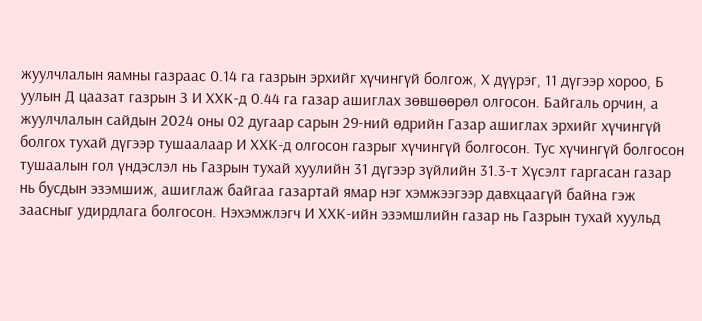жуулчлалын яамны газраас 0.14 га газрын эрхийг хүчингүй болгож, Х дүүрэг, 11 дүгээр хороо, Б уулын Д цаазат газрын З И ХХК-д 0.44 га газар ашиглах зөвшөөрөл олгосон. Байгаль орчин, а жуулчлалын сайдын 2024 оны 02 дугаар сарын 29-ний өдрийн Газар ашиглах эрхийг хүчингүй болгох тухай дүгээр тушаалаар И ХХК-д олгосон газрыг хүчингүй болгосон. Тус хүчингүй болгосон тушаалын гол үндэслэл нь Газрын тухай хуулийн 31 дүгээр зүйлийн 31.3-т Хүсэлт гаргасан газар нь бусдын эзэмшиж, ашиглаж байгаа газартай ямар нэг хэмжээгээр давхцаагүй байна гэж заасныг удирдлага болгосон. Нэхэмжлэгч И ХХК-ийн эзэмшлийн газар нь Газрын тухай хуульд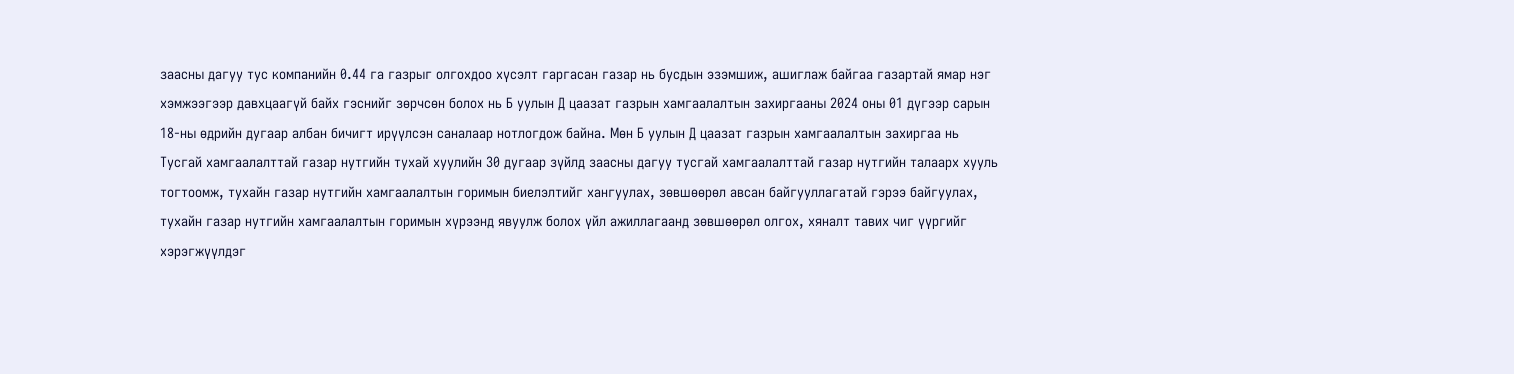заасны дагуу тус компанийн 0.44 га газрыг олгохдоо хүсэлт гаргасан газар нь бусдын эзэмшиж, ашиглаж байгаа газартай ямар нэг хэмжээгээр давхцаагүй байх гэснийг зөрчсөн болох нь Б уулын Д цаазат газрын хамгаалалтын захиргааны 2024 оны 01 дүгээр сарын 18-ны өдрийн дугаар албан бичигт ирүүлсэн саналаар нотлогдож байна. Мөн Б уулын Д цаазат газрын хамгаалалтын захиргаа нь Тусгай хамгаалалттай газар нутгийн тухай хуулийн 30 дугаар зүйлд заасны дагуу тусгай хамгаалалттай газар нутгийн талаарх хууль тогтоомж, тухайн газар нутгийн хамгаалалтын горимын биелэлтийг хангуулах, зөвшөөрөл авсан байгууллагатай гэрээ байгуулах, тухайн газар нутгийн хамгаалалтын горимын хүрээнд явуулж болох үйл ажиллагаанд зөвшөөрөл олгох, хяналт тавих чиг үүргийг хэрэгжүүлдэг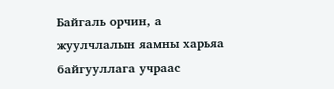Байгаль орчин, а жуулчлалын яамны харьяа байгууллага учраас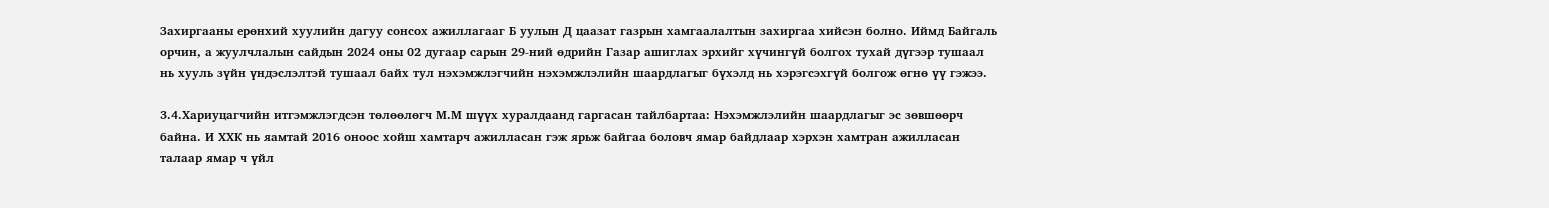Захиргааны ерөнхий хуулийн дагуу сонсох ажиллагааг Б уулын Д цаазат газрын хамгаалалтын захиргаа хийсэн болно. Иймд Байгаль орчин, а жуулчлалын сайдын 2024 оны 02 дугаар сарын 29-ний өдрийн Газар ашиглах эрхийг хүчингүй болгох тухай дүгээр тушаал нь хууль зүйн үндэслэлтэй тушаал байх тул нэхэмжлэгчийн нэхэмжлэлийн шаардлагыг бүхэлд нь хэрэгсэхгүй болгож өгнө үү гэжээ.

3.4.Хариуцагчийн итгэмжлэгдсэн төлөөлөгч М.М шүүх хуралдаанд гаргасан тайлбартаа: Нэхэмжлэлийн шаардлагыг эс зөвшөөрч байна. И ХХК нь яамтай 2016 оноос хойш хамтарч ажилласан гэж ярьж байгаа боловч ямар байдлаар хэрхэн хамтран ажилласан талаар ямар ч үйл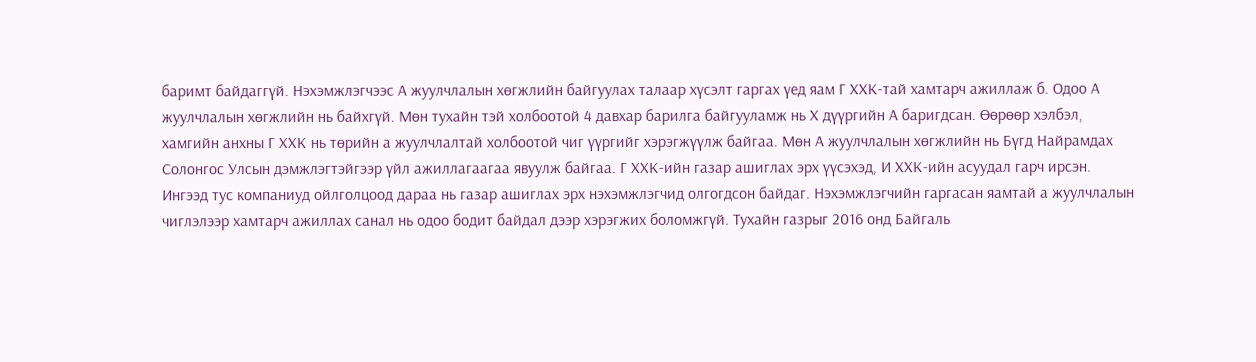баримт байдаггүй. Нэхэмжлэгчээс А жуулчлалын хөгжлийн байгуулах талаар хүсэлт гаргах үед яам Г ХХК-тай хамтарч ажиллаж б. Одоо А жуулчлалын хөгжлийн нь байхгүй. Мөн тухайн тэй холбоотой 4 давхар барилга байгууламж нь Х дүүргийн А баригдсан. Өөрөөр хэлбэл, хамгийн анхны Г ХХК нь төрийн а жуулчлалтай холбоотой чиг үүргийг хэрэгжүүлж байгаа. Мөн А жуулчлалын хөгжлийн нь Бүгд Найрамдах Солонгос Улсын дэмжлэгтэйгээр үйл ажиллагаагаа явуулж байгаа. Г ХХК-ийн газар ашиглах эрх үүсэхэд, И ХХК-ийн асуудал гарч ирсэн. Ингээд тус компаниуд ойлголцоод дараа нь газар ашиглах эрх нэхэмжлэгчид олгогдсон байдаг. Нэхэмжлэгчийн гаргасан яамтай а жуулчлалын чиглэлээр хамтарч ажиллах санал нь одоо бодит байдал дээр хэрэгжих боломжгүй. Тухайн газрыг 2016 онд Байгаль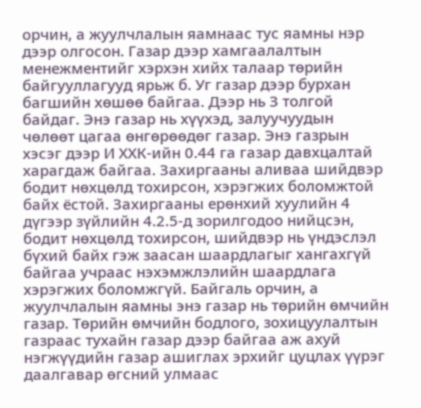орчин, а жуулчлалын яамнаас тус яамны нэр дээр олгосон. Газар дээр хамгаалалтын менежментийг хэрхэн хийх талаар төрийн байгууллагууд ярьж б. Уг газар дээр бурхан багшийн хөшөө байгаа. Дээр нь З толгой байдаг. Энэ газар нь хүүхэд, залуучуудын чөлөөт цагаа өнгөрөөдөг газар. Энэ газрын хэсэг дээр И ХХК-ийн 0.44 га газар давхцалтай харагдаж байгаа. Захиргааны аливаа шийдвэр бодит нөхцөлд тохирсон, хэрэгжих боломжтой байх ёстой. Захиргааны ерөнхий хуулийн 4 дүгээр зүйлийн 4.2.5-д зорилгодоо нийцсэн, бодит нөхцөлд тохирсон, шийдвэр нь үндэслэл бүхий байх гэж заасан шаардлагыг хангахгүй байгаа учраас нэхэмжлэлийн шаардлага хэрэгжих боломжгүй. Байгаль орчин, а жуулчлалын яамны энэ газар нь төрийн өмчийн газар. Төрийн өмчийн бодлого, зохицуулалтын газраас тухайн газар дээр байгаа аж ахуй нэгжүүдийн газар ашиглах эрхийг цуцлах үүрэг даалгавар өгсний улмаас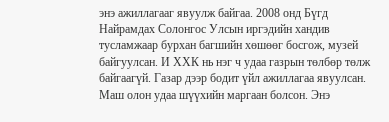энэ ажиллагааг явуулж байгаа. 2008 онд Бүгд Найрамдах Солонгос Улсын иргэдийн хандив тусламжаар бурхан багшийн хөшөөг босгож, музей байгуулсан. И ХХК нь нэг ч удаа газрын төлбөр төлж байгаагүй. Газар дээр бодит үйл ажиллагаа явуулсан. Маш олон удаа шүүхийн маргаан болсон. Энэ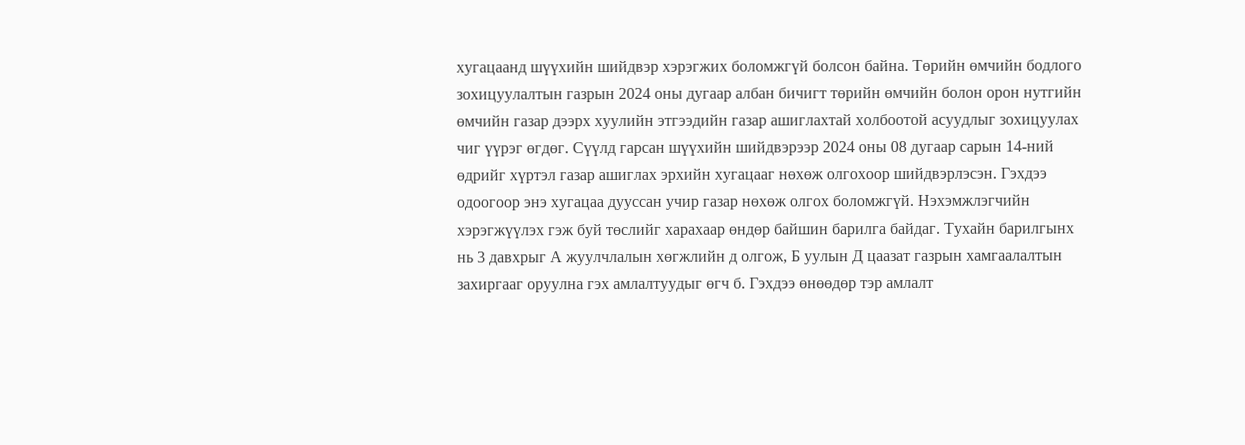хугацаанд шүүхийн шийдвэр хэрэгжих боломжгүй болсон байна. Төрийн өмчийн бодлого зохицуулалтын газрын 2024 оны дугаар албан бичигт төрийн өмчийн болон орон нутгийн өмчийн газар дээрх хуулийн этгээдийн газар ашиглахтай холбоотой асуудлыг зохицуулах чиг үүрэг өгдөг. Сүүлд гарсан шүүхийн шийдвэрээр 2024 оны 08 дугаар сарын 14-ний өдрийг хүртэл газар ашиглах эрхийн хугацааг нөхөж олгохоор шийдвэрлэсэн. Гэхдээ одоогоор энэ хугацаа дууссан учир газар нөхөж олгох боломжгүй. Нэхэмжлэгчийн хэрэгжүүлэх гэж буй төслийг харахаар өндөр байшин барилга байдаг. Тухайн барилгынх нь 3 давхрыг А жуулчлалын хөгжлийн д олгож, Б уулын Д цаазат газрын хамгаалалтын захиргааг оруулна гэх амлалтуудыг өгч б. Гэхдээ өнөөдөр тэр амлалт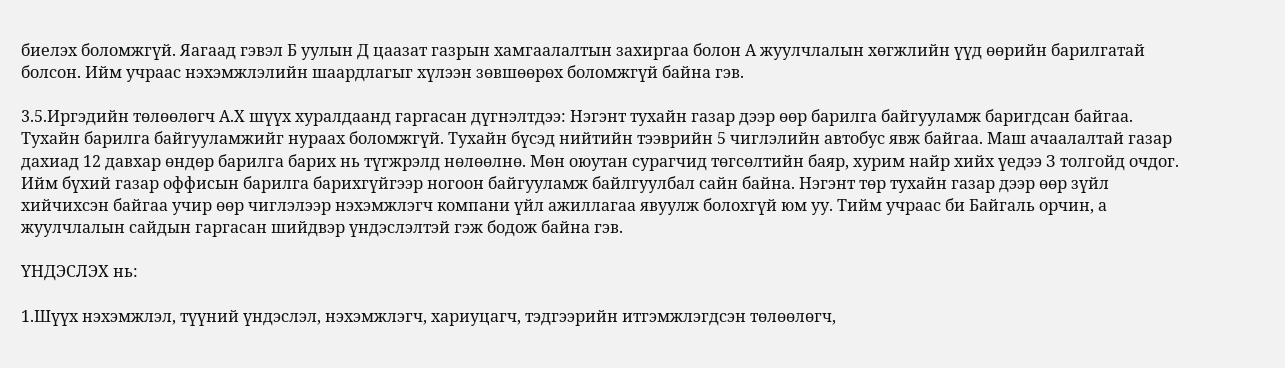биелэх боломжгүй. Яагаад гэвэл Б уулын Д цаазат газрын хамгаалалтын захиргаа болон А жуулчлалын хөгжлийн үүд өөрийн барилгатай болсон. Ийм учраас нэхэмжлэлийн шаардлагыг хүлээн зөвшөөрөх боломжгүй байна гэв.

3.5.Иргэдийн төлөөлөгч А.Х шүүх хуралдаанд гаргасан дүгнэлтдээ: Нэгэнт тухайн газар дээр өөр барилга байгууламж баригдсан байгаа. Тухайн барилга байгууламжийг нураах боломжгүй. Тухайн бүсэд нийтийн тээврийн 5 чиглэлийн автобус явж байгаа. Маш ачаалалтай газар дахиад 12 давхар өндөр барилга барих нь түгжрэлд нөлөөлнө. Мөн оюутан сурагчид төгсөлтийн баяр, хурим найр хийх үедээ З толгойд очдог. Ийм бүхий газар оффисын барилга барихгүйгээр ногоон байгууламж байлгуулбал сайн байна. Нэгэнт төр тухайн газар дээр өөр зүйл хийчихсэн байгаа учир өөр чиглэлээр нэхэмжлэгч компани үйл ажиллагаа явуулж болохгүй юм уу. Тийм учраас би Байгаль орчин, а жуулчлалын сайдын гаргасан шийдвэр үндэслэлтэй гэж бодож байна гэв.

ҮНДЭСЛЭХ нь:

1.Шүүх нэхэмжлэл, түүний үндэслэл, нэхэмжлэгч, хариуцагч, тэдгээрийн итгэмжлэгдсэн төлөөлөгч,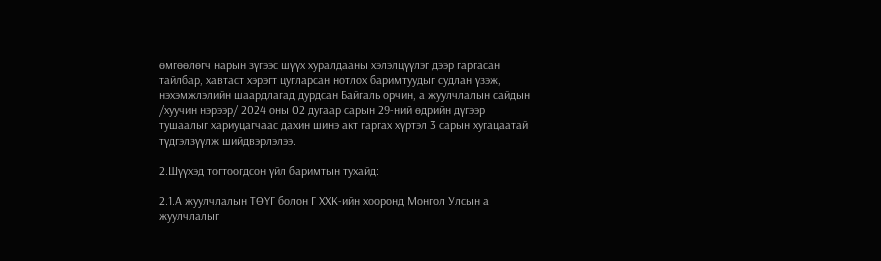өмгөөлөгч нарын зүгээс шүүх хуралдааны хэлэлцүүлэг дээр гаргасан тайлбар, хавтаст хэрэгт цугларсан нотлох баримтуудыг судлан үзэж, нэхэмжлэлийн шаардлагад дурдсан Байгаль орчин, а жуулчлалын сайдын /хуучин нэрээр/ 2024 оны 02 дугаар сарын 29-ний өдрийн дүгээр тушаалыг хариуцагчаас дахин шинэ акт гаргах хүртэл 3 сарын хугацаатай түдгэлзүүлж шийдвэрлэлээ.

2.Шүүхэд тогтоогдсон үйл баримтын тухайд:

2.1.А жуулчлалын ТӨҮГ болон Г ХХК-ийн хооронд Монгол Улсын а жуулчлалыг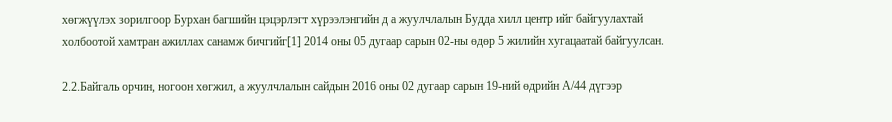хөгжүүлэх зорилгоор Бурхан багшийн цэцэрлэгт хүрээлэнгийн д а жуулчлалын Будда хилл центр ийг байгуулахтай холбоотой хамтран ажиллах санамж бичгийг[1] 2014 оны 05 дугаар сарын 02-ны өдөр 5 жилийн хугацаатай байгуулсан.

2.2.Байгаль орчин, ногоон хөгжил, а жуулчлалын сайдын 2016 оны 02 дугаар сарын 19-ний өдрийн А/44 дүгээр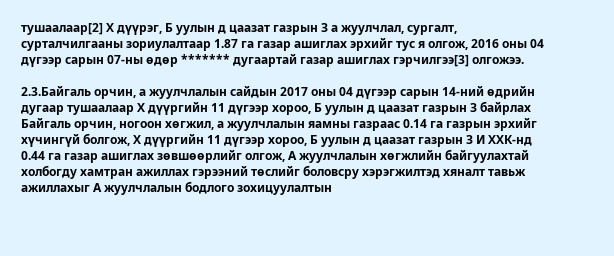тушаалаар[2] Х дүүрэг, Б уулын д цаазат газрын З а жуулчлал, сургалт, сурталчилгааны зориулалтаар 1.87 га газар ашиглах эрхийг тус я олгож, 2016 оны 04 дүгээр сарын 07-ны өдөр ******* дугаартай газар ашиглах гэрчилгээ[3] олгожээ.

2.3.Байгаль орчин, а жуулчлалын сайдын 2017 оны 04 дүгээр сарын 14-ний өдрийн дугаар тушаалаар Х дүүргийн 11 дүгээр хороо, Б уулын д цаазат газрын З байрлах Байгаль орчин, ногоон хөгжил, а жуулчлалын яамны газраас 0.14 га газрын эрхийг хүчингүй болгож, Х дүүргийн 11 дүгээр хороо, Б уулын д цаазат газрын З И ХХК-нд 0.44 га газар ашиглах зөвшөөрлийг олгож, А жуулчлалын хөгжлийн байгуулахтай холбогду хамтран ажиллах гэрээний төслийг боловсру хэрэгжилтэд хяналт тавьж ажиллахыг А жуулчлалын бодлого зохицуулалтын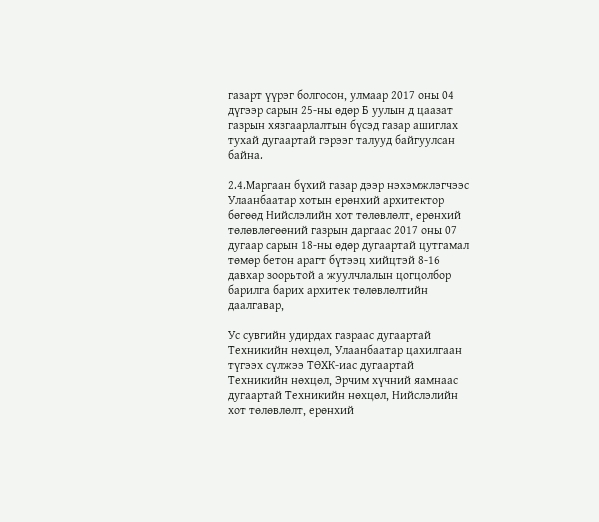газарт үүрэг болгосон, улмаар 2017 оны 04 дүгээр сарын 25-ны өдөр Б уулын д цаазат газрын хязгаарлалтын бүсэд газар ашиглах тухай дугаартай гэрээг талууд байгуулсан байна.

2.4.Маргаан бүхий газар дээр нэхэмжлэгчээс Улаанбаатар хотын ерөнхий архитектор бөгөөд Нийслэлийн хот төлөвлөлт, ерөнхий төлөвлөгөөний газрын даргаас 2017 оны 07 дугаар сарын 18-ны өдөр дугаартай цутгамал төмөр бетон арагт бүтээц хийцтэй 8-16 давхар зоорьтой а жуулчлалын цогцолбор барилга барих архитек төлөвлөлтийн даалгавар,

Ус сувгийн удирдах газраас дугаартай Техникийн нөхцөл, Улаанбаатар цахилгаан түгээх сүлжээ ТӨХК-иас дугаартай Техникийн нөхцөл, Эрчим хүчний яамнаас дугаартай Техникийн нөхцөл, Нийслэлийн хот төлөвлөлт, ерөнхий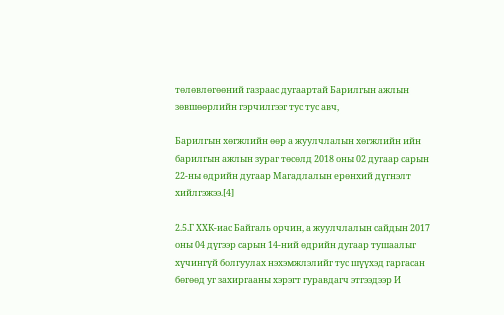төлөвлөгөөний газраас дугаартай Барилгын ажлын зөвшөөрлийн гэрчилгээг тус тус авч,

Барилгын хөгжлийн өөр а жуулчлалын хөгжлийн ийн барилгын ажлын зураг төсөлд 2018 оны 02 дугаар сарын 22-ны өдрийн дугаар Магадлалын ерөнхий дүгнэлт хийлгэжээ.[4]

2.5.Г ХХК-иас Байгаль орчин, а жуулчлалын сайдын 2017 оны 04 дүгээр сарын 14-ний өдрийн дугаар тушаалыг хүчингүй болгуулах нэхэмжлэлийг тус шүүхэд гаргасан бөгөөд уг захиргааны хэрэгт гуравдагч этгээдээр И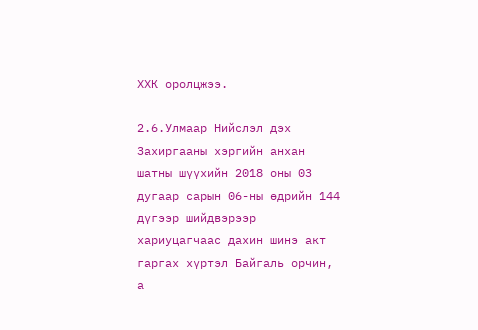ХХК оролцжээ.

2.6.Улмаар Нийслэл дэх Захиргааны хэргийн анхан шатны шүүхийн 2018 оны 03 дугаар сарын 06-ны өдрийн 144 дүгээр шийдвэрээр хариуцагчаас дахин шинэ акт гаргах хүртэл Байгаль орчин, а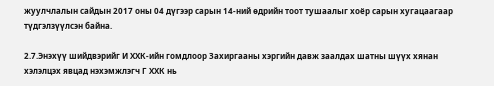жуулчлалын сайдын 2017 оны 04 дүгээр сарын 14-ний өдрийн тоот тушаалыг хоёр сарын хугацаагаар түдгэлзүүлсэн байна.

2.7.Энэхүү шийдвэрийг И ХХК-ийн гомдлоор Захиргааны хэргийн давж заалдах шатны шүүх хянан хэлэлцэх явцад нэхэмжлэгч Г ХХК нь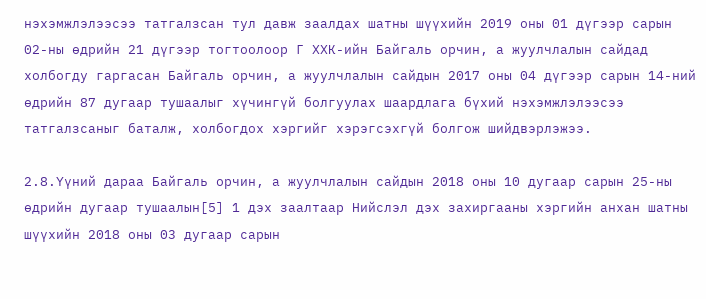нэхэмжлэлээсээ татгалзсан тул давж заалдах шатны шүүхийн 2019 оны 01 дүгээр сарын 02-ны өдрийн 21 дүгээр тогтоолоор Г ХХК-ийн Байгаль орчин, а жуулчлалын сайдад холбогду гаргасан Байгаль орчин, а жуулчлалын сайдын 2017 оны 04 дүгээр сарын 14-ний өдрийн 87 дугаар тушаалыг хүчингүй болгуулах шаардлага бүхий нэхэмжлэлээсээ татгалзсаныг баталж, холбогдох хэргийг хэрэгсэхгүй болгож шийдвэрлэжээ.

2.8.Үүний дараа Байгаль орчин, а жуулчлалын сайдын 2018 оны 10 дугаар сарын 25-ны өдрийн дугаар тушаалын[5] 1 дэх заалтаар Нийслэл дэх захиргааны хэргийн анхан шатны шүүхийн 2018 оны 03 дугаар сарын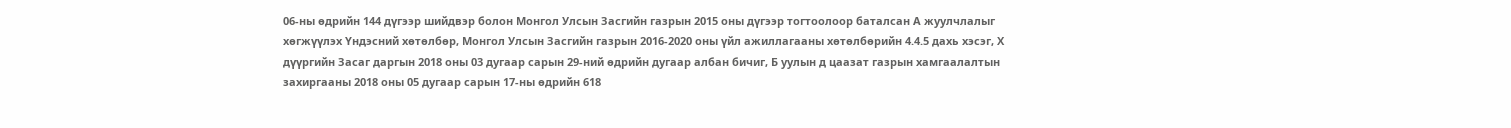06-ны өдрийн 144 дүгээр шийдвэр болон Монгол Улсын Засгийн газрын 2015 оны дүгээр тогтоолоор баталсан А жуулчлалыг хөгжүүлэх Үндэсний хөтөлбөр, Монгол Улсын Засгийн газрын 2016-2020 оны үйл ажиллагааны хөтөлбөрийн 4.4.5 дахь хэсэг, Х дүүргийн Засаг даргын 2018 оны 03 дугаар сарын 29-ний өдрийн дугаар албан бичиг, Б уулын д цаазат газрын хамгаалалтын захиргааны 2018 оны 05 дугаар сарын 17-ны өдрийн 618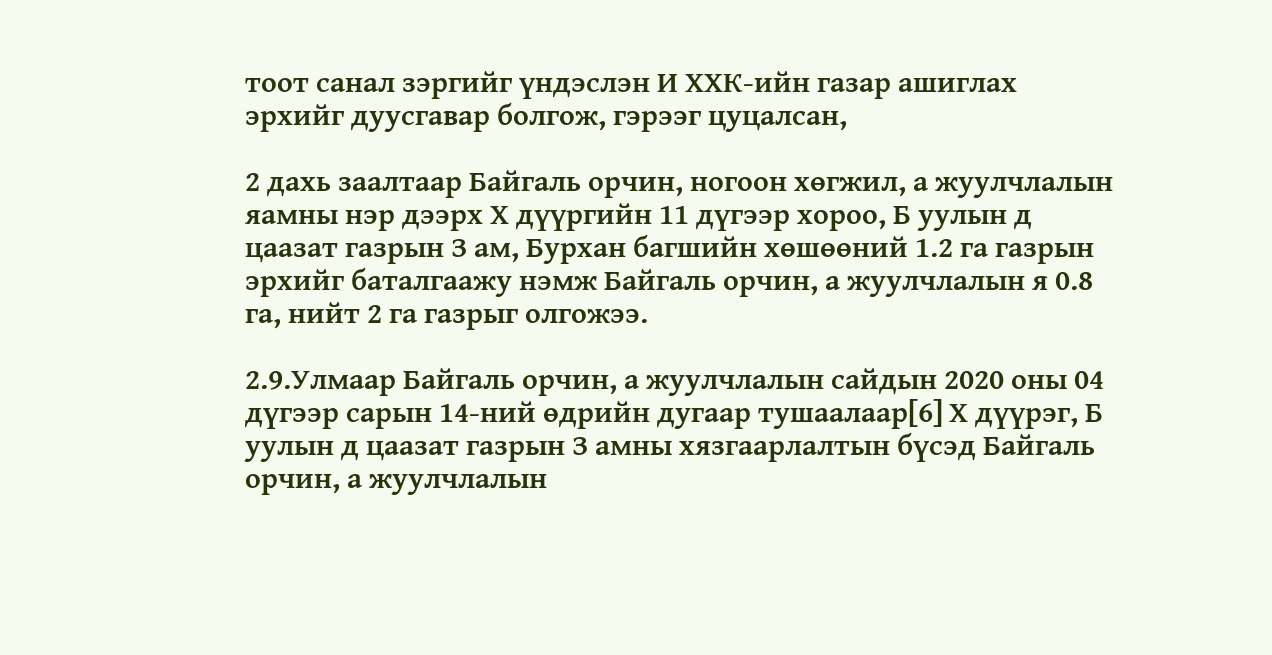тоот санал зэргийг үндэслэн И ХХК-ийн газар ашиглах эрхийг дуусгавар болгож, гэрээг цуцалсан,

2 дахь заалтаар Байгаль орчин, ногоон хөгжил, а жуулчлалын яамны нэр дээрх Х дүүргийн 11 дүгээр хороо, Б уулын д цаазат газрын З ам, Бурхан багшийн хөшөөний 1.2 га газрын эрхийг баталгаажу нэмж Байгаль орчин, а жуулчлалын я 0.8 га, нийт 2 га газрыг олгожээ.

2.9.Улмаар Байгаль орчин, а жуулчлалын сайдын 2020 оны 04 дүгээр сарын 14-ний өдрийн дугаар тушаалаар[6] Х дүүрэг, Б уулын д цаазат газрын З амны хязгаарлалтын бүсэд Байгаль орчин, а жуулчлалын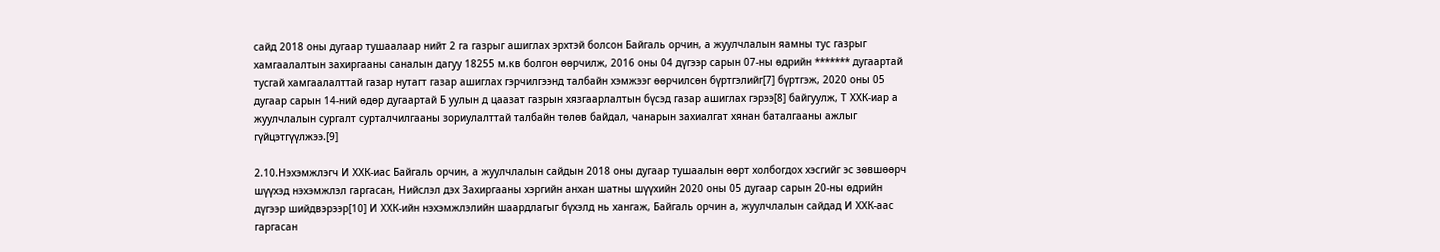сайд 2018 оны дугаар тушаалаар нийт 2 га газрыг ашиглах эрхтэй болсон Байгаль орчин, а жуулчлалын яамны тус газрыг хамгаалалтын захиргааны саналын дагуу 18255 м.кв болгон өөрчилж, 2016 оны 04 дүгээр сарын 07-ны өдрийн ******* дугаартай тусгай хамгаалалттай газар нутагт газар ашиглах гэрчилгээнд талбайн хэмжээг өөрчилсөн бүртгэлийг[7] бүртгэж, 2020 оны 05 дугаар сарын 14-ний өдөр дугаартай Б уулын д цаазат газрын хязгаарлалтын бүсэд газар ашиглах гэрээ[8] байгуулж, Т ХХК-иар а жуулчлалын сургалт сурталчилгааны зориулалттай талбайн төлөв байдал, чанарын захиалгат хянан баталгааны ажлыг гүйцэтгүүлжээ.[9]

2.10.Нэхэмжлэгч И ХХК-иас Байгаль орчин, а жуулчлалын сайдын 2018 оны дугаар тушаалын өөрт холбогдох хэсгийг эс зөвшөөрч шүүхэд нэхэмжлэл гаргасан, Нийслэл дэх Захиргааны хэргийн анхан шатны шүүхийн 2020 оны 05 дугаар сарын 20-ны өдрийн дүгээр шийдвэрээр[10] И ХХК-ийн нэхэмжлэлийн шаардлагыг бүхэлд нь хангаж, Байгаль орчин а, жуулчлалын сайдад И ХХК-аас гаргасан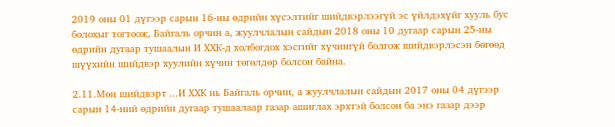2019 оны 01 дүгээр сарын 16-ны өдрийн хүсэлтийг шийдвэрлээгүй эс үйлдэхүйг хууль бус болохыг тогтоож, Байгаль орчин а, жуулчлалын сайдын 2018 оны 10 дугаар сарын 25-ны өдрийн дугаар тушаалын И ХХК-д холбогдох хэсгийг хүчингүй болгож шийдвэрлэсэн бөгөөд шүүхийн шийдвэр хуулийн хүчин төгөлдөр болсон байна.

2.11.Мөн шийдвэрт ...И ХХК нь Байгаль орчин, а жуулчлалын сайдын 2017 оны 04 дүгээр сарын 14-ний өдрийн дугаар тушаалаар газар ашиглах эрхтэй болсон ба энэ газар дээр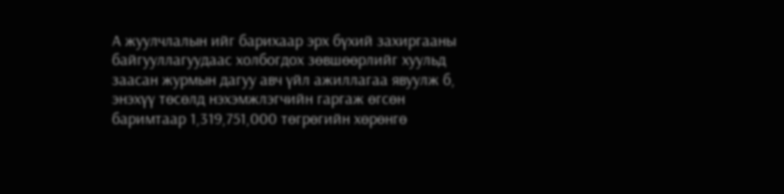А жуулчлалын ийг барихаар эрх бүхий захиргааны байгууллагуудаас холбогдох зөвшөөрлийг хуульд заасан журмын дагуу авч үйл ажиллагаа явуулж б, энэхүү төсөлд нэхэмжлэгчийн гаргаж өгсөн баримтаар 1,319,751,000 төгрөгийн хөрөнгө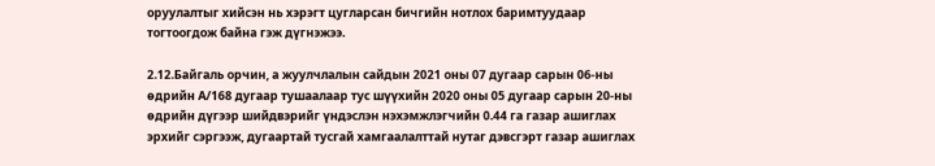оруулалтыг хийсэн нь хэрэгт цугларсан бичгийн нотлох баримтуудаар тогтоогдож байна гэж дүгнэжээ.

2.12.Байгаль орчин, а жуулчлалын сайдын 2021 оны 07 дугаар сарын 06-ны өдрийн А/168 дугаар тушаалаар тус шүүхийн 2020 оны 05 дугаар сарын 20-ны өдрийн дүгээр шийдвэрийг үндэслэн нэхэмжлэгчийн 0.44 га газар ашиглах эрхийг сэргээж, дугаартай тусгай хамгаалалттай нутаг дэвсгэрт газар ашиглах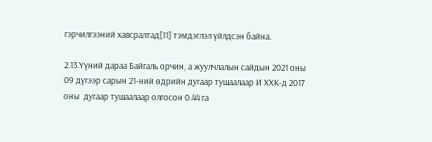гэрчилгээний хавсралтад[11] тэмдэглэл үйлдсэн байна.

2.13.Үүний дараа Байгаль орчин, а жуулчлалын сайдын 2021 оны 09 дүгээр сарын 21-ний өдрийн дугаар тушаалаар И ХХК-д 2017 оны  дугаар тушаалаар олгосон 0.44 га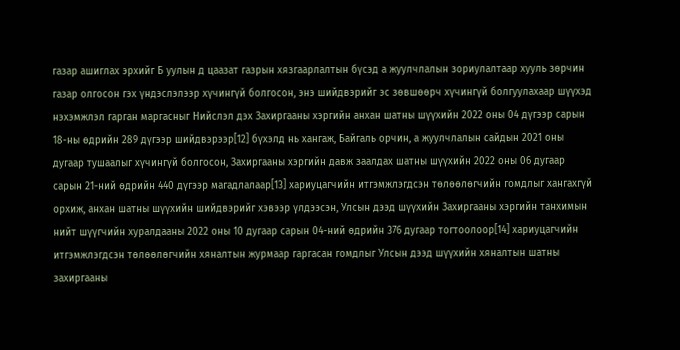газар ашиглах эрхийг Б уулын д цаазат газрын хязгаарлалтын бүсэд а жуулчлалын зориулалтаар хууль зөрчин газар олгосон гэх үндэслэлээр хүчингүй болгосон, энэ шийдвэрийг эс зөвшөөрч хүчингүй болгуулахаар шүүхэд нэхэмжлэл гарган маргасныг Нийслэл дэх Захиргааны хэргийн анхан шатны шүүхийн 2022 оны 04 дүгээр сарын 18-ны өдрийн 289 дүгээр шийдвэрээр[12] бүхэлд нь хангаж, Байгаль орчин, а жуулчлалын сайдын 2021 оны дугаар тушаалыг хүчингүй болгосон, Захиргааны хэргийн давж заалдах шатны шүүхийн 2022 оны 06 дугаар сарын 21-ний өдрийн 440 дүгээр магадлалаар[13] хариуцагчийн итгэмжлэгдсэн төлөөлөгчийн гомдлыг хангахгүй орхиж, анхан шатны шүүхийн шийдвэрийг хэвээр үлдээсэн, Улсын дээд шүүхийн Захиргааны хэргийн танхимын нийт шүүгчийн хуралдааны 2022 оны 10 дугаар сарын 04-ний өдрийн 376 дугаар тогтоолоор[14] хариуцагчийн итгэмжлэгдсэн төлөөлөгчийн хяналтын журмаар гаргасан гомдлыг Улсын дээд шүүхийн хяналтын шатны захиргааны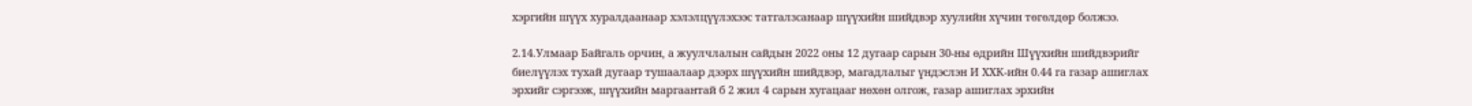хэргийн шүүх хуралдаанаар хэлэлцүүлэхээс татгалзсанаар шүүхийн шийдвэр хуулийн хүчин төгөлдөр болжээ.

2.14.Улмаар Байгаль орчин, а жуулчлалын сайдын 2022 оны 12 дугаар сарын 30-ны өдрийн Шүүхийн шийдвэрийг биелүүлэх тухай дугаар тушаалаар дээрх шүүхийн шийдвэр, магадлалыг үндэслэн И ХХК-ийн 0.44 га газар ашиглах эрхийг сэргээж, шүүхийн маргаантай б 2 жил 4 сарын хугацааг нөхөн олгож, газар ашиглах эрхийн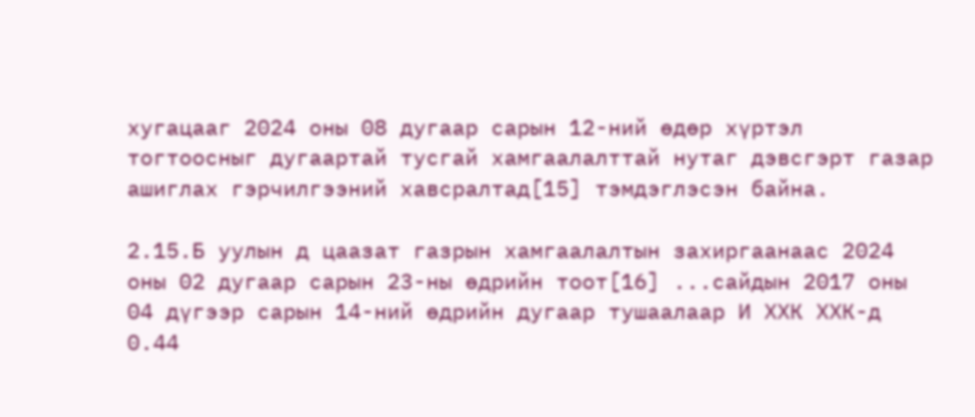хугацааг 2024 оны 08 дугаар сарын 12-ний өдөр хүртэл тогтоосныг дугаартай тусгай хамгаалалттай нутаг дэвсгэрт газар ашиглах гэрчилгээний хавсралтад[15] тэмдэглэсэн байна.

2.15.Б уулын д цаазат газрын хамгаалалтын захиргаанаас 2024 оны 02 дугаар сарын 23-ны өдрийн тоот[16] ...сайдын 2017 оны 04 дүгээр сарын 14-ний өдрийн дугаар тушаалаар И ХХК ХХК-д 0.44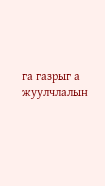га газрыг а жуулчлалын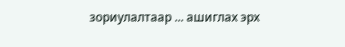зориулалтаар ... ашиглах эрх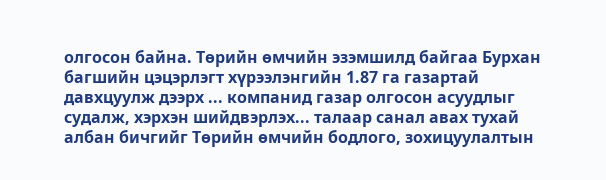олгосон байна. Төрийн өмчийн эзэмшилд байгаа Бурхан багшийн цэцэрлэгт хүрээлэнгийн 1.87 га газартай давхцуулж дээрх ... компанид газар олгосон асуудлыг судалж, хэрхэн шийдвэрлэх... талаар санал авах тухай албан бичгийг Төрийн өмчийн бодлого, зохицуулалтын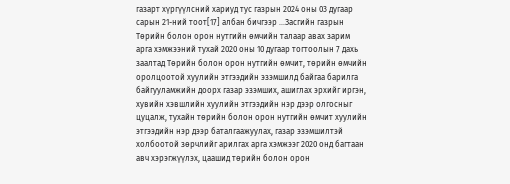газарт хүргүүлсний хариуд тус газрын 2024 оны 03 дугаар сарын 21-ний тоот[17] албан бичгээр ...Засгийн газрын Төрийн болон орон нутгийн өмчийн талаар авах зарим арга хэмжээний тухай 2020 оны 10 дугаар тогтоолын 7 дахь заалтад Төрийн болон орон нутгийн өмчит, төрийн өмчийн оролцоотой хуулийн этгээдийн эзэмшилд байгаа барилга байгууламжийн доорх газар эзэмших, ашиглах эрхийг иргэн, хувийн хэвшлийн хуулийн этгээдийн нэр дээр олгосныг цуцалж, тухайн төрийн болон орон нутгийн өмчит хуулийн этгээдийн нэр дээр баталгаажуулах, газар эзэмшилтэй холбоотой зөрчлийг арилгах арга хэмжээг 2020 онд багтаан авч хэрэгжүүлэх, цаашид төрийн болон орон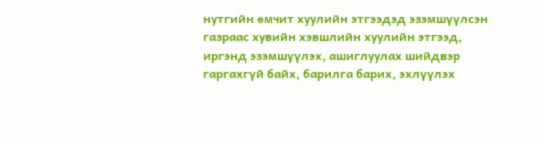нутгийн өмчит хуулийн этгээдэд эзэмшүүлсэн газраас хувийн хэвшлийн хуулийн этгээд, иргэнд эзэмшүүлэх, ашиглуулах шийдвэр гаргахгүй байх, барилга барих, эхлүүлэх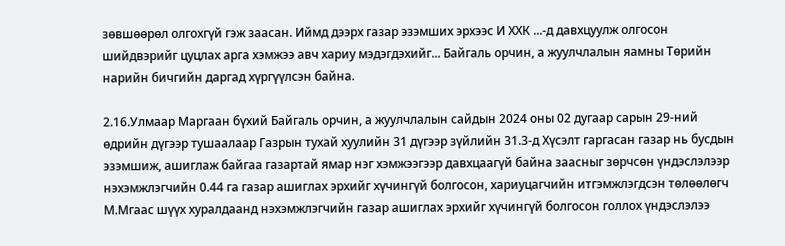зөвшөөрөл олгохгүй гэж заасан. Иймд дээрх газар эзэмших эрхээс И ХХК ...-д давхцуулж олгосон шийдвэрийг цуцлах арга хэмжээ авч хариу мэдэгдэхийг... Байгаль орчин, а жуулчлалын яамны Төрийн нарийн бичгийн даргад хүргүүлсэн байна.

2.16.Улмаар Маргаан бүхий Байгаль орчин, а жуулчлалын сайдын 2024 оны 02 дугаар сарын 29-ний өдрийн дүгээр тушаалаар Газрын тухай хуулийн 31 дүгээр зүйлийн 31.3-д Хүсэлт гаргасан газар нь бусдын эзэмшиж, ашиглаж байгаа газартай ямар нэг хэмжээгээр давхцаагүй байна заасныг зөрчсөн үндэслэлээр нэхэмжлэгчийн 0.44 га газар ашиглах эрхийг хүчингүй болгосон, хариуцагчийн итгэмжлэгдсэн төлөөлөгч М.Мгаас шүүх хуралдаанд нэхэмжлэгчийн газар ашиглах эрхийг хүчингүй болгосон голлох үндэслэлээ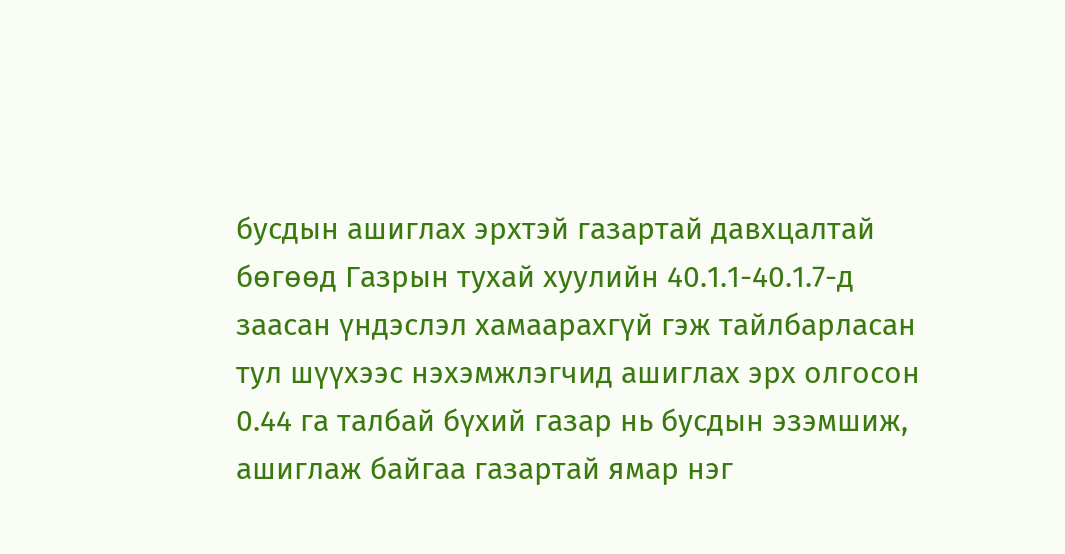бусдын ашиглах эрхтэй газартай давхцалтай бөгөөд Газрын тухай хуулийн 40.1.1-40.1.7-д заасан үндэслэл хамаарахгүй гэж тайлбарласан тул шүүхээс нэхэмжлэгчид ашиглах эрх олгосон 0.44 га талбай бүхий газар нь бусдын эзэмшиж, ашиглаж байгаа газартай ямар нэг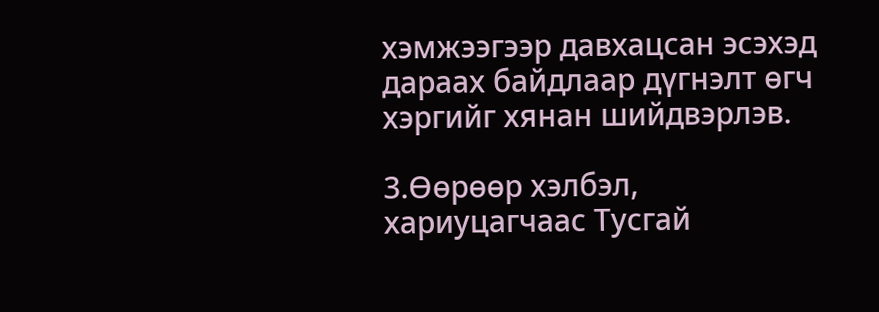хэмжээгээр давхацсан эсэхэд дараах байдлаар дүгнэлт өгч хэргийг хянан шийдвэрлэв.

3.Өөрөөр хэлбэл, хариуцагчаас Тусгай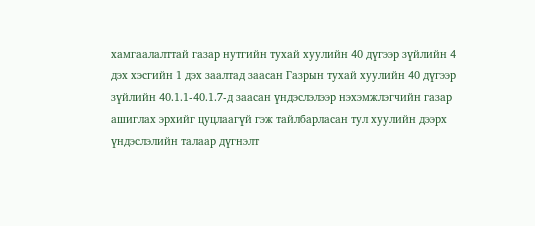хамгаалалттай газар нутгийн тухай хуулийн 40 дүгээр зүйлийн 4 дэх хэсгийн 1 дэх заалтад заасан Газрын тухай хуулийн 40 дүгээр зүйлийн 40.1.1-40.1.7-д заасан үндэслэлээр нэхэмжлэгчийн газар ашиглах эрхийг цуцлаагүй гэж тайлбарласан тул хуулийн дээрх үндэслэлийн талаар дүгнэлт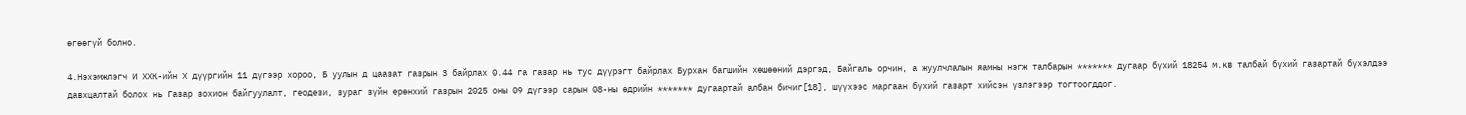өгөөгүй болно.

4.Нэхэмжлэгч И ХХК-ийн Х дүүргийн 11 дүгээр хороо, Б уулын д цаазат газрын З байрлах 0.44 га газар нь тус дүүрэгт байрлах Бурхан багшийн хөшөөний дэргэд, Байгаль орчин, а жуулчлалын яамны нэгж талбарын ******* дугаар бүхий 18254 м.кв талбай бүхий газартай бүхэлдээ давхцалтай болох нь Газар зохион байгуулалт, геодези, зураг зүйн ерөнхий газрын 2025 оны 09 дүгээр сарын 08-ны өдрийн ******* дугаартай албан бичиг[18], шүүхээс маргаан бүхий газарт хийсэн үзлэгээр тогтоогддог.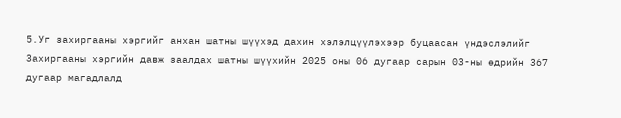5.Уг захиргааны хэргийг анхан шатны шүүхэд дахин хэлэлцүүлэхээр буцаасан үндэслэлийг Захиргааны хэргийн давж заалдах шатны шүүхийн 2025 оны 06 дугаар сарын 03-ны өдрийн 367 дугаар магадлалд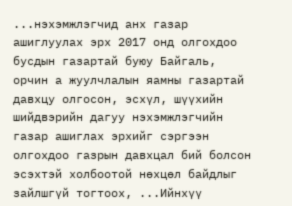...нэхэмжлэгчид анх газар ашиглуулах эрх 2017 онд олгохдоо бусдын газартай буюу Байгаль, орчин а жуулчлалын яамны газартай давхцу олгосон, эсхүл, шүүхийн шийдвэрийн дагуу нэхэмжлэгчийн газар ашиглах эрхийг сэргээн олгохдоо газрын давхцал бий болсон эсэхтэй холбоотой нөхцөл байдлыг зайлшгүй тогтоох, ...Ийнхүү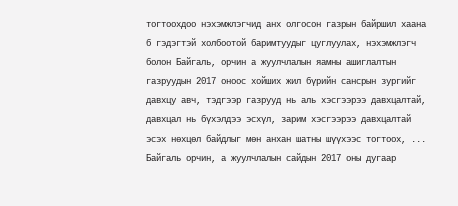тогтоохдоо нэхэмжлэгчид анх олгосон газрын байршил хаана б гэдэгтэй холбоотой баримтуудыг цуглуулах, нэхэмжлэгч болон Байгаль, орчин а жуулчлалын яамны ашиглалтын газруудын 2017 оноос хойших жил бүрийн сансрын зургийг давхцу авч, тэдгээр газрууд нь аль хэсгээрээ давхцалтай, давхцал нь бүхэлдээ эсхүл, зарим хэсгээрээ давхцалтай эсэх нөхцөл байдлыг мөн анхан шатны шүүхээс тогтоох, ... Байгаль орчин, а жуулчлалын сайдын 2017 оны дугаар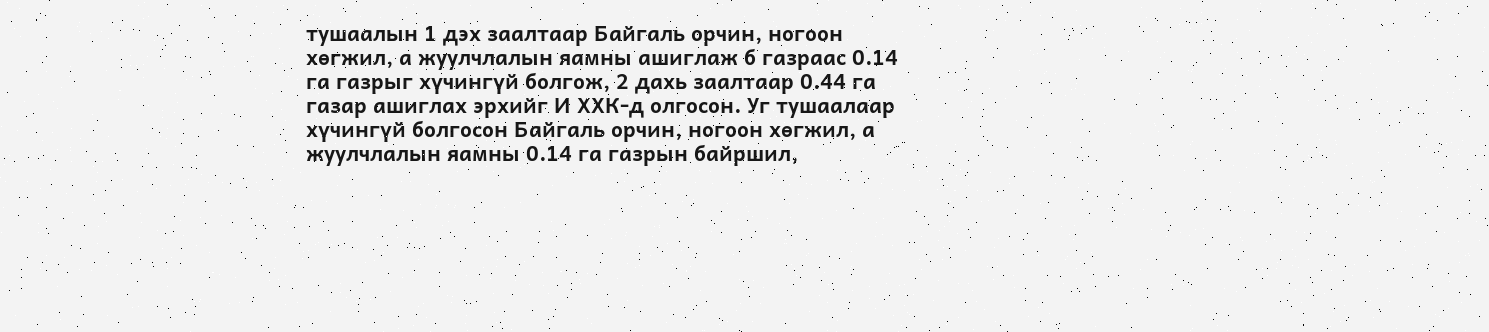тушаалын 1 дэх заалтаар Байгаль орчин, ногоон хөгжил, а жуулчлалын яамны ашиглаж б газраас 0.14 га газрыг хүчингүй болгож, 2 дахь заалтаар 0.44 га газар ашиглах эрхийг И ХХК-д олгосон. Уг тушаалаар хүчингүй болгосон Байгаль орчин, ногоон хөгжил, а жуулчлалын яамны 0.14 га газрын байршил,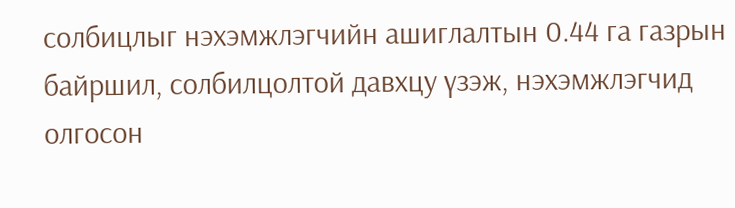солбицлыг нэхэмжлэгчийн ашиглалтын 0.44 га газрын байршил, солбилцолтой давхцу үзэж, нэхэмжлэгчид олгосон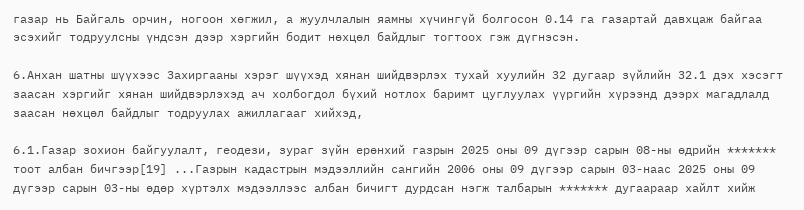газар нь Байгаль орчин, ногоон хөгжил, а жуулчлалын яамны хүчингүй болгосон 0.14 га газартай давхцаж байгаа эсэхийг тодруулсны үндсэн дээр хэргийн бодит нөхцөл байдлыг тогтоох гэж дүгнэсэн.

6.Анхан шатны шүүхээс Захиргааны хэрэг шүүхэд хянан шийдвэрлэх тухай хуулийн 32 дугаар зүйлийн 32.1 дэх хэсэгт заасан хэргийг хянан шийдвэрлэхэд ач холбогдол бүхий нотлох баримт цуглуулах үүргийн хүрээнд дээрх магадлалд заасан нөхцөл байдлыг тодруулах ажиллагааг хийхэд,

6.1.Газар зохион байгуулалт, геодези, зураг зүйн ерөнхий газрын 2025 оны 09 дүгээр сарын 08-ны өдрийн ******* тоот албан бичгээр[19] ...Газрын кадастрын мэдээллийн сангийн 2006 оны 09 дүгээр сарын 03-наас 2025 оны 09 дүгээр сарын 03-ны өдөр хүртэлх мэдээллээс албан бичигт дурдсан нэгж талбарын ******* дугаараар хайлт хийж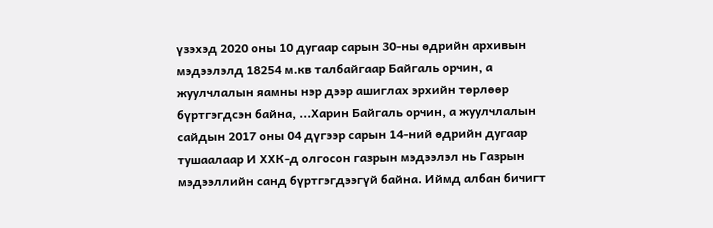үзэхэд 2020 оны 10 дугаар сарын 30-ны өдрийн архивын мэдээлэлд 18254 м.кв талбайгаар Байгаль орчин, а жуулчлалын яамны нэр дээр ашиглах эрхийн төрлөөр бүртгэгдсэн байна, ...Харин Байгаль орчин, а жуулчлалын сайдын 2017 оны 04 дүгээр сарын 14-ний өдрийн дугаар тушаалаар И ХХК-д олгосон газрын мэдээлэл нь Газрын мэдээллийн санд бүртгэгдээгүй байна. Иймд албан бичигт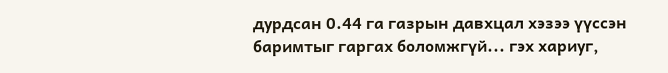дурдсан 0.44 га газрын давхцал хэзээ үүссэн баримтыг гаргах боломжгүй... гэх хариуг,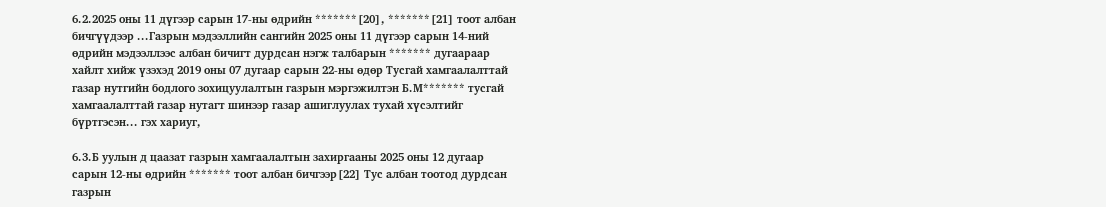6.2.2025 оны 11 дүгээр сарын 17-ны өдрийн *******[20], *******[21] тоот албан бичгүүдээр ...Газрын мэдээллийн сангийн 2025 оны 11 дүгээр сарын 14-ний өдрийн мэдээллээс албан бичигт дурдсан нэгж талбарын ******* дугаараар хайлт хийж үзэхэд 2019 оны 07 дугаар сарын 22-ны өдөр Тусгай хамгаалалттай газар нутгийн бодлого зохицуулалтын газрын мэргэжилтэн Б.М******* тусгай хамгаалалттай газар нутагт шинээр газар ашиглуулах тухай хүсэлтийг бүртгэсэн... гэх хариуг,

6.3.Б уулын д цаазат газрын хамгаалалтын захиргааны 2025 оны 12 дугаар сарын 12-ны өдрийн ******* тоот албан бичгээр[22] Тус албан тоотод дурдсан газрын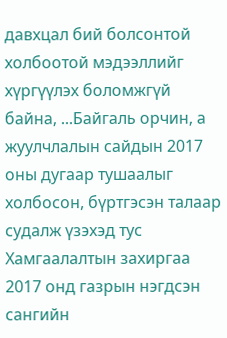давхцал бий болсонтой холбоотой мэдээллийг хүргүүлэх боломжгүй байна, ...Байгаль орчин, а жуулчлалын сайдын 2017 оны дугаар тушаалыг холбосон, бүртгэсэн талаар судалж үзэхэд тус Хамгаалалтын захиргаа 2017 онд газрын нэгдсэн сангийн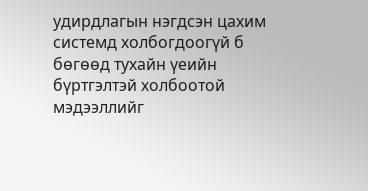удирдлагын нэгдсэн цахим системд холбогдоогүй б бөгөөд тухайн үеийн бүртгэлтэй холбоотой мэдээллийг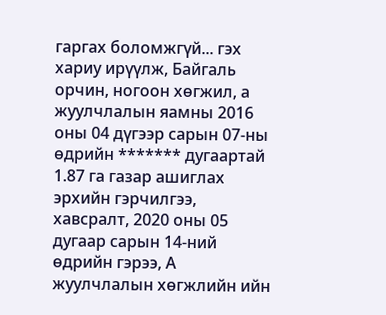гаргах боломжгүй... гэх хариу ирүүлж, Байгаль орчин, ногоон хөгжил, а жуулчлалын яамны 2016 оны 04 дүгээр сарын 07-ны өдрийн ******* дугаартай 1.87 га газар ашиглах эрхийн гэрчилгээ, хавсралт, 2020 оны 05 дугаар сарын 14-ний өдрийн гэрээ, А жуулчлалын хөгжлийн ийн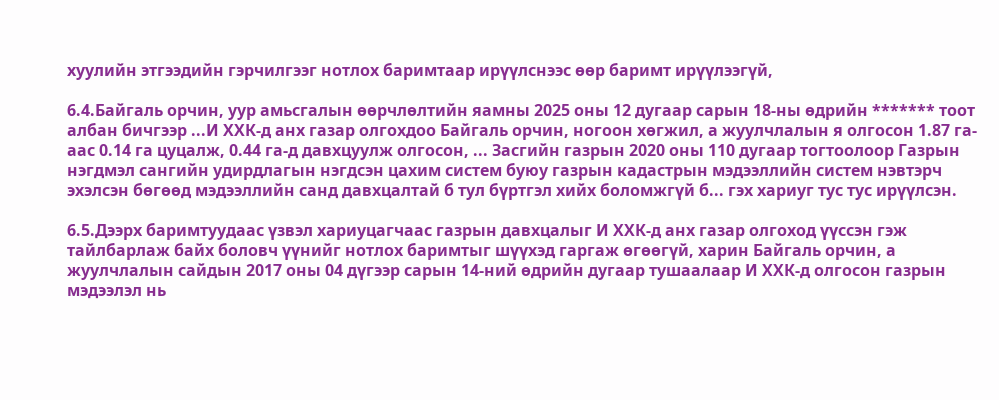хуулийн этгээдийн гэрчилгээг нотлох баримтаар ирүүлснээс өөр баримт ирүүлээгүй,

6.4.Байгаль орчин, уур амьсгалын өөрчлөлтийн яамны 2025 оны 12 дугаар сарын 18-ны өдрийн ******* тоот албан бичгээр ...И ХХК-д анх газар олгохдоо Байгаль орчин, ногоон хөгжил, а жуулчлалын я олгосон 1.87 га-аас 0.14 га цуцалж, 0.44 га-д давхцуулж олгосон, ... Засгийн газрын 2020 оны 110 дугаар тогтоолоор Газрын нэгдмэл сангийн удирдлагын нэгдсэн цахим систем буюу газрын кадастрын мэдээллийн систем нэвтэрч эхэлсэн бөгөөд мэдээллийн санд давхцалтай б тул бүртгэл хийх боломжгүй б... гэх хариуг тус тус ирүүлсэн.

6.5.Дээрх баримтуудаас үзвэл хариуцагчаас газрын давхцалыг И ХХК-д анх газар олгоход үүссэн гэж тайлбарлаж байх боловч үүнийг нотлох баримтыг шүүхэд гаргаж өгөөгүй, харин Байгаль орчин, а жуулчлалын сайдын 2017 оны 04 дүгээр сарын 14-ний өдрийн дугаар тушаалаар И ХХК-д олгосон газрын мэдээлэл нь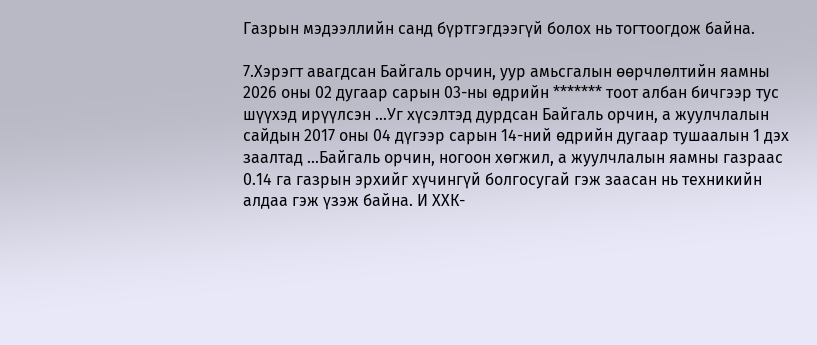Газрын мэдээллийн санд бүртгэгдээгүй болох нь тогтоогдож байна.

7.Хэрэгт авагдсан Байгаль орчин, уур амьсгалын өөрчлөлтийн яамны 2026 оны 02 дугаар сарын 03-ны өдрийн ******* тоот албан бичгээр тус шүүхэд ирүүлсэн ...Уг хүсэлтэд дурдсан Байгаль орчин, а жуулчлалын сайдын 2017 оны 04 дүгээр сарын 14-ний өдрийн дугаар тушаалын 1 дэх заалтад ...Байгаль орчин, ногоон хөгжил, а жуулчлалын яамны газраас 0.14 га газрын эрхийг хүчингүй болгосугай гэж заасан нь техникийн алдаа гэж үзэж байна. И ХХК-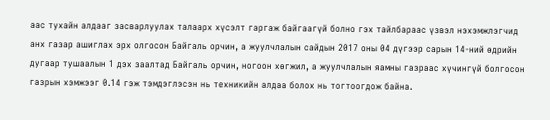аас тухайн алдааг засварлуулах талаарх хүсэлт гаргаж байгаагүй болно гэх тайлбараас үзвэл нэхэмжлэгчид анх газар ашиглах эрх олгосон Байгаль орчин, а жуулчлалын сайдын 2017 оны 04 дүгээр сарын 14-ний өдрийн дугаар тушаалын 1 дэх заалтад Байгаль орчин, ногоон хөгжил, а жуулчлалын яамны газраас хүчингүй болгосон газрын хэмжээг 0.14 гэж тэмдэглэсэн нь техникийн алдаа болох нь тогтоогдож байна.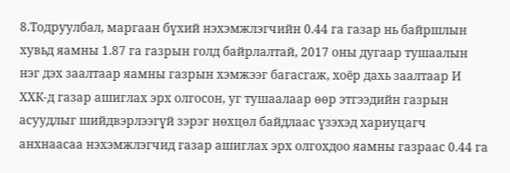8.Тодруулбал, маргаан бүхий нэхэмжлэгчийн 0.44 га газар нь байршлын хувьд яамны 1.87 га газрын голд байрлалтай, 2017 оны дугаар тушаалын нэг дэх заалтаар яамны газрын хэмжээг багасгаж, хоёр дахь заалтаар И ХХК-д газар ашиглах эрх олгосон, уг тушаалаар өөр этгээдийн газрын асуудлыг шийдвэрлээгүй зэрэг нөхцөл байдлаас үзэхэд хариуцагч анхнаасаа нэхэмжлэгчид газар ашиглах эрх олгохдоо яамны газраас 0.44 га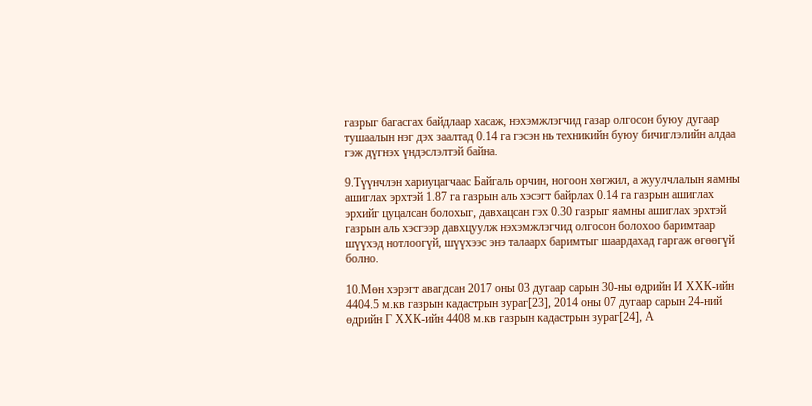газрыг багасгах байдлаар хасаж, нэхэмжлэгчид газар олгосон буюу дугаар тушаалын нэг дэх заалтад 0.14 га гэсэн нь техникийн буюу бичиглэлийн алдаа гэж дүгнэх үндэслэлтэй байна.

9.Түүнчлэн хариуцагчаас Байгаль орчин, ногоон хөгжил, а жуулчлалын яамны ашиглах эрхтэй 1.87 га газрын аль хэсэгт байрлах 0.14 га газрын ашиглах эрхийг цуцалсан болохыг, давхацсан гэх 0.30 газрыг яамны ашиглах эрхтэй газрын аль хэсгээр давхцуулж нэхэмжлэгчид олгосон болохоо баримтаар шүүхэд нотлоогүй, шүүхээс энэ талаарх баримтыг шаардахад гаргаж өгөөгүй болно.

10.Мөн хэрэгт авагдсан 2017 оны 03 дугаар сарын 30-ны өдрийн И ХХК-ийн 4404.5 м.кв газрын кадастрын зураг[23], 2014 оны 07 дугаар сарын 24-ний өдрийн Г ХХК-ийн 4408 м.кв газрын кадастрын зураг[24], А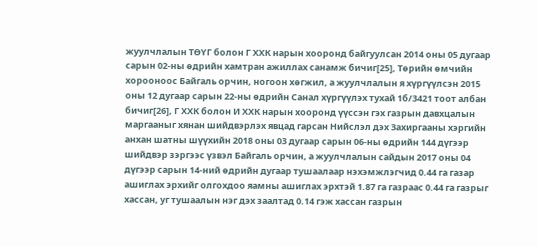жуулчлалын ТӨҮГ болон Г ХХК нарын хооронд байгуулсан 2014 оны 05 дугаар сарын 02-ны өдрийн хамтран ажиллах санамж бичиг[25], Төрийн өмчийн хорооноос Байгаль орчин, ногоон хөгжил, а жуулчлалын я хүргүүлсэн 2015 оны 12 дугаар сарын 22-ны өдрийн Санал хүргүүлэх тухай 1б/3421 тоот албан бичиг[26], Г ХХК болон И ХХК нарын хооронд үүссэн гэх газрын давхцалын маргааныг хянан шийдвэрлэх явцад гарсан Нийслэл дэх Захиргааны хэргийн анхан шатны шүүхийн 2018 оны 03 дугаар сарын 06-ны өдрийн 144 дүгээр шийдвэр зэргээс үзвэл Байгаль орчин, а жуулчлалын сайдын 2017 оны 04 дүгээр сарын 14-ний өдрийн дугаар тушаалаар нэхэмжлэгчид 0.44 га газар ашиглах эрхийг олгохдоо яамны ашиглах эрхтэй 1.87 га газраас 0.44 га газрыг хассан, уг тушаалын нэг дэх заалтад 0.14 гэж хассан газрын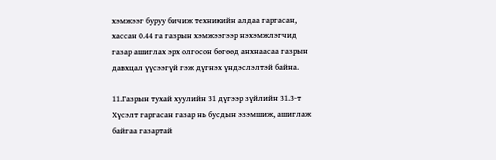хэмжээг буруу бичиж техникийн алдаа гаргасан, хассан 0.44 га газрын хэмжээгээр нэхэмжлэгчид газар ашиглах эрх олгосон бөгөөд анхнаасаа газрын давхцал үүсээгүй гэж дүгнэх үндэслэлтэй байна.

11.Газрын тухай хуулийн 31 дүгээр зүйлийн 31.3-т Хүсэлт гаргасан газар нь бусдын эзэмшиж, ашиглаж байгаа газартай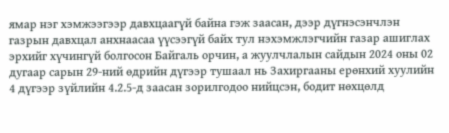ямар нэг хэмжээгээр давхцаагүй байна гэж заасан, дээр дүгнэсэнчлэн газрын давхцал анхнаасаа үүсээгүй байх тул нэхэмжлэгчийн газар ашиглах эрхийг хүчингүй болгосон Байгаль орчин, а жуулчлалын сайдын 2024 оны 02 дугаар сарын 29-ний өдрийн дүгээр тушаал нь Захиргааны ерөнхий хуулийн 4 дүгээр зүйлийн 4.2.5-д заасан зорилгодоо нийцсэн, бодит нөхцөлд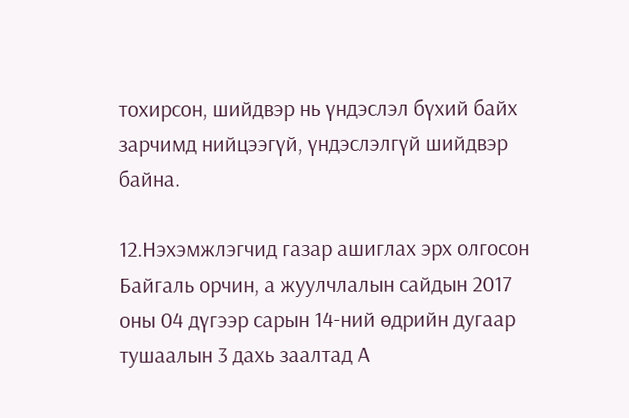тохирсон, шийдвэр нь үндэслэл бүхий байх зарчимд нийцээгүй, үндэслэлгүй шийдвэр байна.

12.Нэхэмжлэгчид газар ашиглах эрх олгосон Байгаль орчин, а жуулчлалын сайдын 2017 оны 04 дүгээр сарын 14-ний өдрийн дугаар тушаалын 3 дахь заалтад А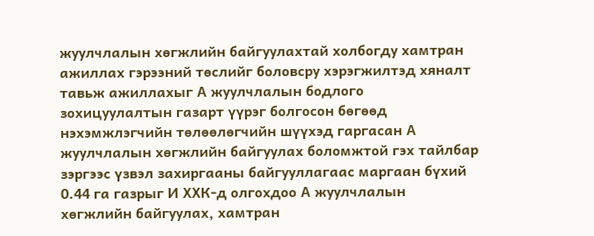жуулчлалын хөгжлийн байгуулахтай холбогду хамтран ажиллах гэрээний төслийг боловсру хэрэгжилтэд хяналт тавьж ажиллахыг А жуулчлалын бодлого зохицуулалтын газарт үүрэг болгосон бөгөөд нэхэмжлэгчийн төлөөлөгчийн шүүхэд гаргасан А жуулчлалын хөгжлийн байгуулах боломжтой гэх тайлбар зэргээс үзвэл захиргааны байгууллагаас маргаан бүхий 0.44 га газрыг И ХХК-д олгохдоо А жуулчлалын хөгжлийн байгуулах, хамтран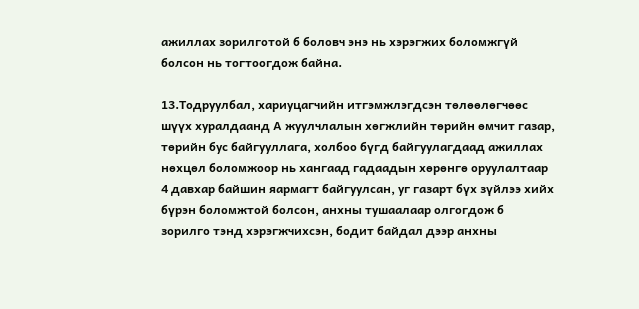ажиллах зорилготой б боловч энэ нь хэрэгжих боломжгүй болсон нь тогтоогдож байна.

13.Тодруулбал, хариуцагчийн итгэмжлэгдсэн төлөөлөгчөөс шүүх хуралдаанд А жуулчлалын хөгжлийн төрийн өмчит газар, төрийн бус байгууллага, холбоо бүгд байгуулагдаад ажиллах нөхцөл боломжоор нь хангаад гадаадын хөрөнгө оруулалтаар 4 давхар байшин яармагт байгуулсан, уг газарт бүх зүйлээ хийх бүрэн боломжтой болсон, анхны тушаалаар олгогдож б зорилго тэнд хэрэгжчихсэн, бодит байдал дээр анхны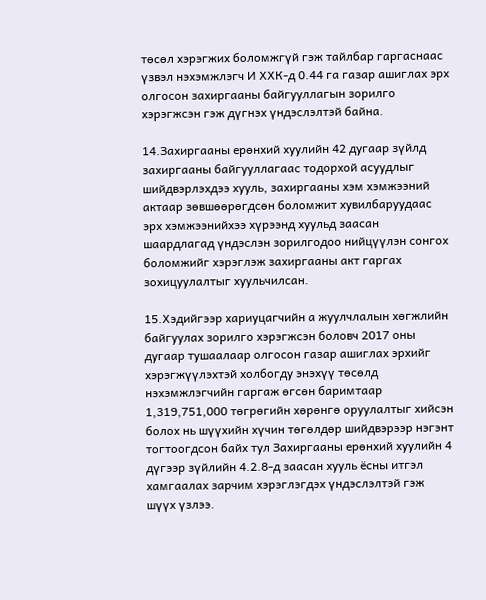төсөл хэрэгжих боломжгүй гэж тайлбар гаргаснаас үзвэл нэхэмжлэгч И ХХК-д 0.44 га газар ашиглах эрх олгосон захиргааны байгууллагын зорилго хэрэгжсэн гэж дүгнэх үндэслэлтэй байна.

14.Захиргааны ерөнхий хуулийн 42 дугаар зүйлд захиргааны байгууллагаас тодорхой асуудлыг шийдвэрлэхдээ хууль, захиргааны хэм хэмжээний актаар зөвшөөрөгдсөн боломжит хувилбаруудаас эрх хэмжээнийхээ хүрээнд хуульд заасан шаардлагад үндэслэн зорилгодоо нийцүүлэн сонгох боломжийг хэрэглэж захиргааны акт гаргах зохицуулалтыг хуульчилсан.

15.Хэдийгээр хариуцагчийн а жуулчлалын хөгжлийн байгуулах зорилго хэрэгжсэн боловч 2017 оны дугаар тушаалаар олгосон газар ашиглах эрхийг хэрэгжүүлэхтэй холбогду энэхүү төсөлд нэхэмжлэгчийн гаргаж өгсөн баримтаар 1,319,751,000 төгрөгийн хөрөнгө оруулалтыг хийсэн болох нь шүүхийн хүчин төгөлдөр шийдвэрээр нэгэнт тогтоогдсон байх тул Захиргааны ерөнхий хуулийн 4 дүгээр зүйлийн 4.2.8-д заасан хууль ёсны итгэл хамгаалах зарчим хэрэглэгдэх үндэслэлтэй гэж шүүх үзлээ.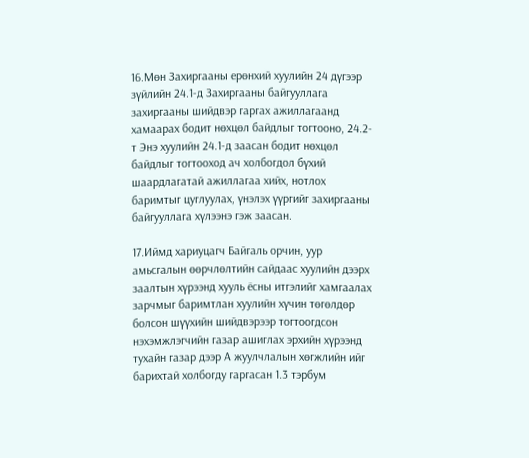16.Мөн Захиргааны ерөнхий хуулийн 24 дүгээр зүйлийн 24.1-д Захиргааны байгууллага захиргааны шийдвэр гаргах ажиллагаанд хамаарах бодит нөхцөл байдлыг тогтооно, 24.2-т Энэ хуулийн 24.1-д заасан бодит нөхцөл байдлыг тогтооход ач холбогдол бүхий шаардлагатай ажиллагаа хийх, нотлох баримтыг цуглуулах, үнэлэх үүргийг захиргааны байгууллага хүлээнэ гэж заасан.

17.Иймд хариуцагч Байгаль орчин, уур амьсгалын өөрчлөлтийн сайдаас хуулийн дээрх заалтын хүрээнд хууль ёсны итгэлийг хамгаалах зарчмыг баримтлан хуулийн хүчин төгөлдөр болсон шүүхийн шийдвэрээр тогтоогдсон нэхэмжлэгчийн газар ашиглах эрхийн хүрээнд тухайн газар дээр А жуулчлалын хөгжлийн ийг барихтай холбогду гаргасан 1.3 тэрбум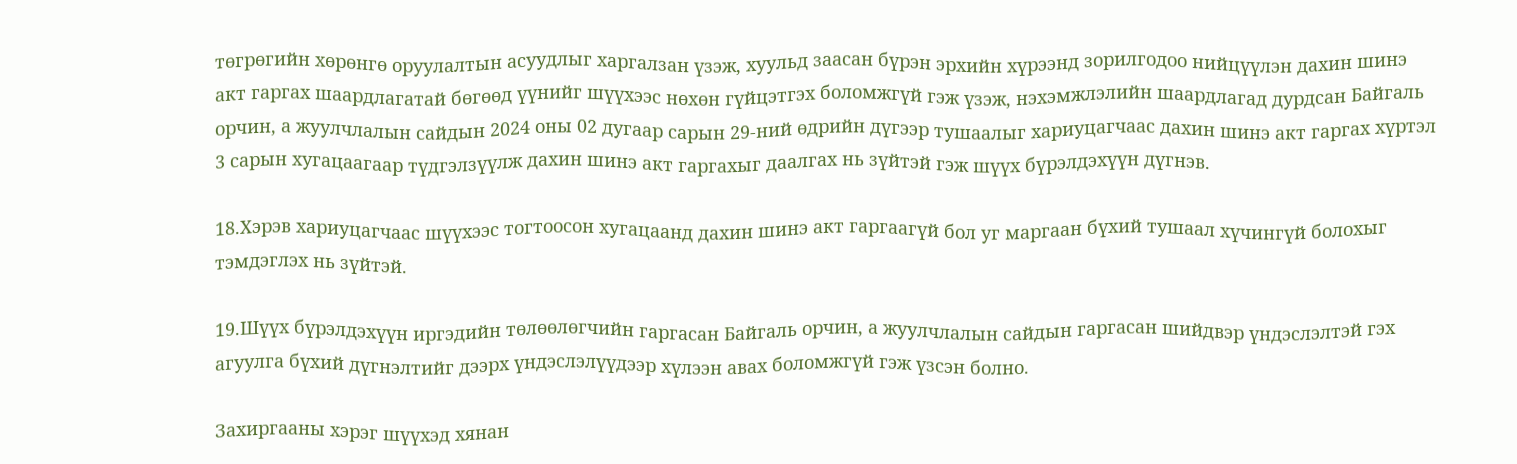төгрөгийн хөрөнгө оруулалтын асуудлыг харгалзан үзэж, хуульд заасан бүрэн эрхийн хүрээнд зорилгодоо нийцүүлэн дахин шинэ акт гаргах шаардлагатай бөгөөд үүнийг шүүхээс нөхөн гүйцэтгэх боломжгүй гэж үзэж, нэхэмжлэлийн шаардлагад дурдсан Байгаль орчин, а жуулчлалын сайдын 2024 оны 02 дугаар сарын 29-ний өдрийн дүгээр тушаалыг хариуцагчаас дахин шинэ акт гаргах хүртэл 3 сарын хугацаагаар түдгэлзүүлж дахин шинэ акт гаргахыг даалгах нь зүйтэй гэж шүүх бүрэлдэхүүн дүгнэв.

18.Хэрэв хариуцагчаас шүүхээс тогтоосон хугацаанд дахин шинэ акт гаргаагүй бол уг маргаан бүхий тушаал хүчингүй болохыг тэмдэглэх нь зүйтэй.

19.Шүүх бүрэлдэхүүн иргэдийн төлөөлөгчийн гаргасан Байгаль орчин, а жуулчлалын сайдын гаргасан шийдвэр үндэслэлтэй гэх агуулга бүхий дүгнэлтийг дээрх үндэслэлүүдээр хүлээн авах боломжгүй гэж үзсэн болно.

Захиргааны хэрэг шүүхэд хянан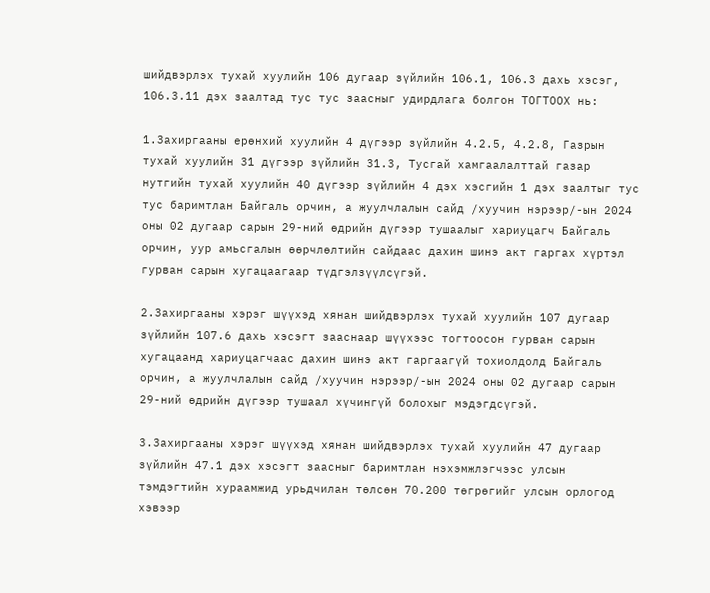шийдвэрлэх тухай хуулийн 106 дугаар зүйлийн 106.1, 106.3 дахь хэсэг, 106.3.11 дэх заалтад тус тус заасныг удирдлага болгон ТОГТООХ нь:

1.Захиргааны ерөнхий хуулийн 4 дүгээр зүйлийн 4.2.5, 4.2.8, Газрын тухай хуулийн 31 дүгээр зүйлийн 31.3, Тусгай хамгаалалттай газар нутгийн тухай хуулийн 40 дүгээр зүйлийн 4 дэх хэсгийн 1 дэх заалтыг тус тус баримтлан Байгаль орчин, а жуулчлалын сайд /хуучин нэрээр/-ын 2024 оны 02 дугаар сарын 29-ний өдрийн дүгээр тушаалыг хариуцагч Байгаль орчин, уур амьсгалын өөрчлөлтийн сайдаас дахин шинэ акт гаргах хүртэл гурван сарын хугацаагаар түдгэлзүүлсүгэй.

2.Захиргааны хэрэг шүүхэд хянан шийдвэрлэх тухай хуулийн 107 дугаар зүйлийн 107.6 дахь хэсэгт зааснаар шүүхээс тогтоосон гурван сарын хугацаанд хариуцагчаас дахин шинэ акт гаргаагүй тохиолдолд Байгаль орчин, а жуулчлалын сайд /хуучин нэрээр/-ын 2024 оны 02 дугаар сарын 29-ний өдрийн дүгээр тушаал хүчингүй болохыг мэдэгдсүгэй.

3.Захиргааны хэрэг шүүхэд хянан шийдвэрлэх тухай хуулийн 47 дугаар зүйлийн 47.1 дэх хэсэгт заасныг баримтлан нэхэмжлэгчээс улсын тэмдэгтийн хураамжид урьдчилан төлсөн 70.200 төгрөгийг улсын орлогод хэвээр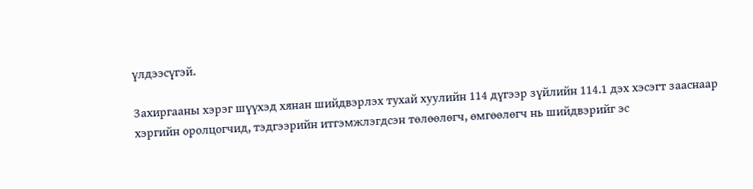үлдээсүгэй.

Захиргааны хэрэг шүүхэд хянан шийдвэрлэх тухай хуулийн 114 дүгээр зүйлийн 114.1 дэх хэсэгт зааснаар хэргийн оролцогчид, тэдгээрийн итгэмжлэгдсэн төлөөлөгч, өмгөөлөгч нь шийдвэрийг эс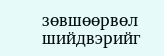зөвшөөрвөл шийдвэрийг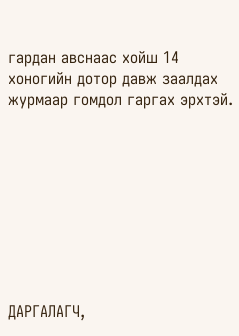гардан авснаас хойш 14 хоногийн дотор давж заалдах журмаар гомдол гаргах эрхтэй.









ДАРГАЛАГЧ,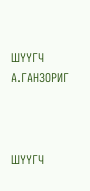ШҮҮГЧ  А.ГАНЗОРИГ



ШҮҮГЧ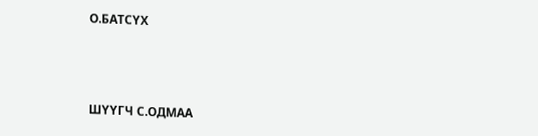О.БАТСҮХ



ШҮҮГЧ С.ОДМАА